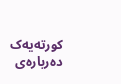کورتەیەک دەربارەی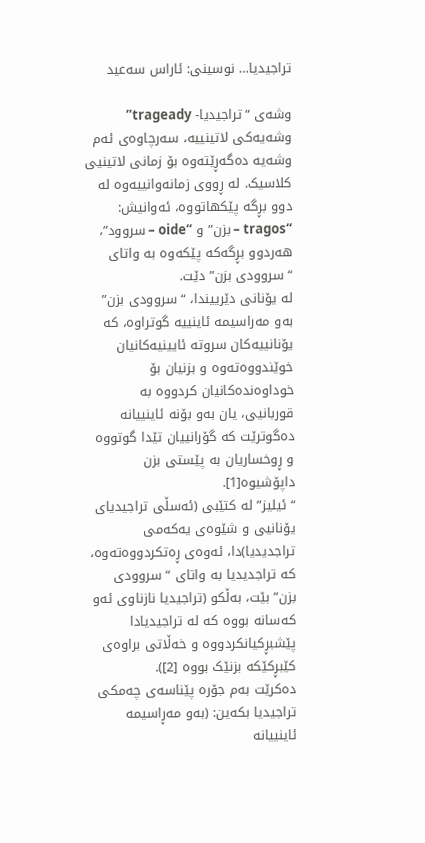تراجیدیا… نوسینی: ئاراس سەعید

وشەی “تراجیدیا- trageady” وشەیەکی لاتینییە، سەرچاوەی ئەم وشەیە دەگەڕێتەوە بۆ زمانی لاتینیی کلاسیک. لە ڕووی زمانەوانییەوە لە دوو بڕگە پێکهاتووە، ئەوانیش: “tragos – بزن” و “oide – سروود”،
هەردوو بڕگەکە پێکەوە بە واتای “سروودی بزن” دێت.
لە یۆنانی دێرییندا، “سروودی بزن” بەو مەراسیمە ئاینییە گوتراوە، کە یۆنانییەکان سروتە ئایینیەکانیان خوێندووەتەوە و بزنیان بۆ خوداوەندەکانیان کردووە بە قوربانیی، یان بەو بۆنە ئاینییانە دەگوترێت کە گۆرانییان تێدا گوتووە و ڕوخساریان بە پێستی بزن داپۆشیوە[1].
“ئیلیز” لە کتێبی (ئەسڵی تراجیدیای یۆنانیی و شێوەی یەکەمی تراجدیدیا)دا، ئەوەی ڕەتکردووەتەوە، کە تراجدیدیا بە واتای “سروودی بزن” بێت، بەڵکو (تراجیدیا نازناوی ئەو کەسانە بووە کە لە تراجیدیادا پێشبڕکیانکردووە و خەڵاتی براوەی کێبڕکێکە بزنێک بووە [2]).
دەکرێت بەم جۆرە پێناسەی چەمکی تراجیدیا بکەین: (بەو مەڕاسیمە ئاینییانە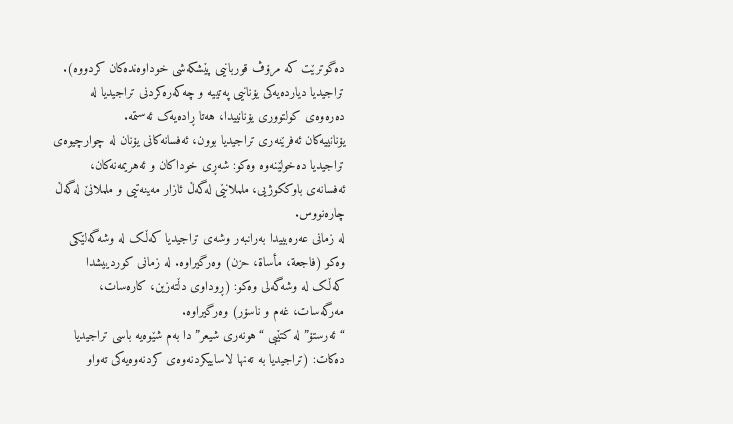دەگوترێت کە مرۆڤ قوربانیی پێشکەشی خوداوەندەکان کردووە).
تراجیدیا دیاردەیەکی یۆنانیی پەتییە و چەکەرەکردنی تراجیدیا لە دەرەوەی کولتووری یۆنانییدا، هەتا ڕادەیەک ئەستمە.
یۆنانییەکان ئەفرێنەری تراجیدیا بوون، ئەفسانەکانی یۆنان لە چوارچیوەی تراجیدیا دەخولێنەوە وەکو: شەڕی خوداکان و ئەهریمەنەکان، ئەفسانەی باوککوژیی، ململانێی لەگەڵ ئازار مەینەتیی و ململانێ لەگەڵ چارەنووس.
لە زمانی عەرەبییدا بەرانبەر وشەی تراجیدیا کەڵک لە وشەگەلێکی وەکو (فاجعة، مأساة، حزن) وەرگیراوە. لە زمانی کوردییشدا کەڵک لە وشەگەلی وەکو: (ڕوداوی دڵتەزین، کارەسات، مەرگەسات، غەم و ناسۆر) وەرگیراوە.
“ئەرستۆ” لە کتێبی “هونەری شیعر”دا بەم شێوەیە باسی تراجیدیا دەکات: (تراجیدیا بە تەنها لاساییکردنەوەی کردنەوەیەکی تەواو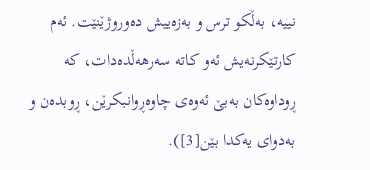نییە، بەڵکو ترس و بەزەییش دەوروژێنێت. ئەم کارتێکرنەیش ئەو کاتە سەرهەڵدەدات، کە ڕوداوەکان بەبێ ئەوەی چاوەڕوانبکرێن، ڕوبدەن و بەدوای یەکدا بێن[3]).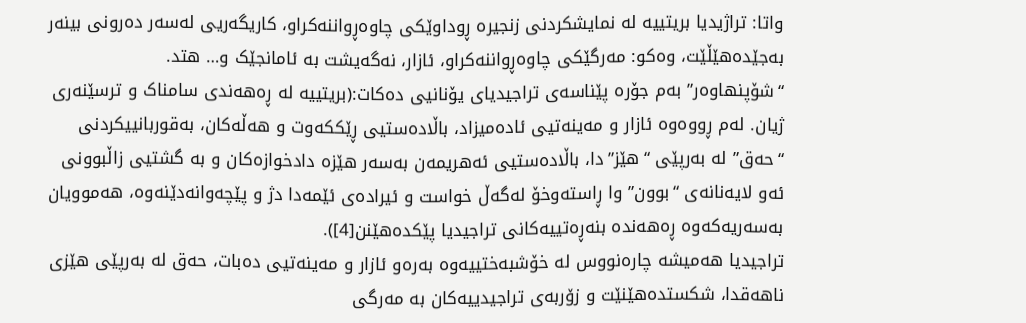واتا: تراژیدیا بریتییە لە نمایشکردنی زنجیرە ڕوداوێکی چاوەڕواننەکراو، کاریگەریی لەسەر دەرونی بینەر بەجێدەهێڵێت، وەکو: مەرگێکی چاوەڕواننەکراو، ئازار، نەگەیشت بە ئامانجێک و… هتد.
“شۆپنهاوەر” بەم جۆرە پێناسەی تراجیدیای یۆنانیی دەکات:(بریتییە لە ڕەهەندی سامناک و ترسێنەری ژیان. لەم ڕووەوە ئازار و مەینەتیی ئادەمیزاد، باڵادەستیی ڕێککەوت و هەڵەکان، بەقوربانییکردنی “حەق” لە بەرپێی “هێز”دا، باڵادەستیی ئەهریمەن بەسەر هێزە دادخوازەکان و بە گشتیی زاڵبوونی ئەو لایەنانەی “بوون” وا ڕاستەوخۆ لەگەڵ خواست و ئیرادەی ئێمەدا دژ و پێچەوانەدێنەوە، هەموویان بەسەریەکەوە ڕەهەندە بنەڕەتییەکانی تراجیدیا پێکدەهێنن[4]).
تراجیدیا هەمیشە چارەنووس لە خۆشبەختییەوە بەرەو ئازار و مەینەتیی دەبات، حەق لە بەرپێی هێزی ناهەقدا، شکستدەهێنێت و زۆربەی تراجیدییەکان بە مەرگی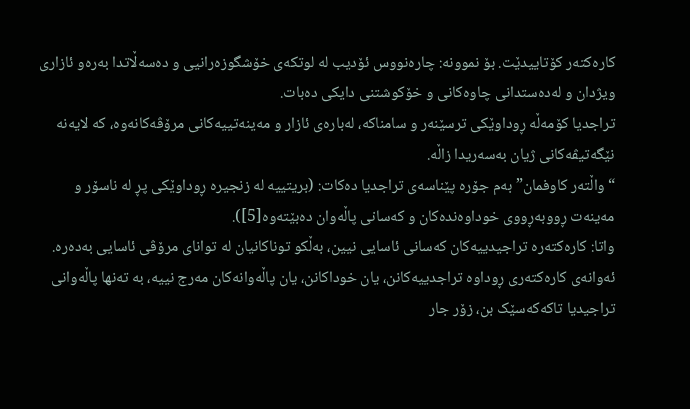کارەکتەر کۆتاییدێت. بۆ نموونە: چارەنووس ئۆدیب لە لوتکەی خۆشگوزەرانیی و دەسەڵاتدا بەرەو ئازاری ویژدان و لەدەستدانی چاوەکانی و خۆکوشتنی دایکی دەبات.
تراجدیا کۆمەڵە ڕوداوێکی ترسێنەر و سامناکە، لەبارەی ئازار و مەینەتییەکانی مرۆڤەکانەوە، کە لایەنە نێگەتیڤەکانی ژیان بەسەریدا زاڵە.
“واڵتەر کاوفمان” بەم جۆرە پێناسەی تراجدیا دەکات: (بریتییە لە زنجیرە ڕوداوێکی پڕ لە ناسۆر و مەینەت ڕووبەڕووی خوداوەندەکان و کەسانی پاڵەوان دەبێتەوە[5]).
واتا: کارەکتەرە تراجیدییەکان کەسانی ئاسایی نیین، بەڵکو توناکانیان لە توانای مرۆڤی ئاسایی بەدەرە. ئەوانەی کارەکتەری ڕوداوە تراجدییەکانن، یان خوداکانن، یان پاڵەوانەکان مەرج نییە، بە تەنها پاڵەوانی تراجیدیا تاکەکەسێک بن، زۆر جار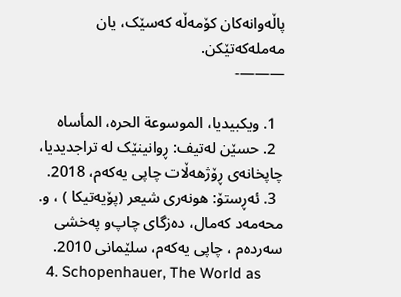پاڵەوانەکان کۆمەڵە کەسێک، یان مەملەکەتێکن.
———-

  1. ویکبیدیا، الموسوعة الحره، المأساه
  2. حسێن لەتیف: ڕوانینێک لە تراجدیدیا، چاپخانەی ڕۆژهەڵات چاپی یەکەم، 2018.
  3. ئەڕستۆ: هونەری شیعر (پۆیەتیكا ) ، و. محەمەد كەمال، دەزگای چاپ‌و پەخشی سەردەم ، چاپی یەکەم، سلێمانی 2010.
  4. Schopenhauer, The World as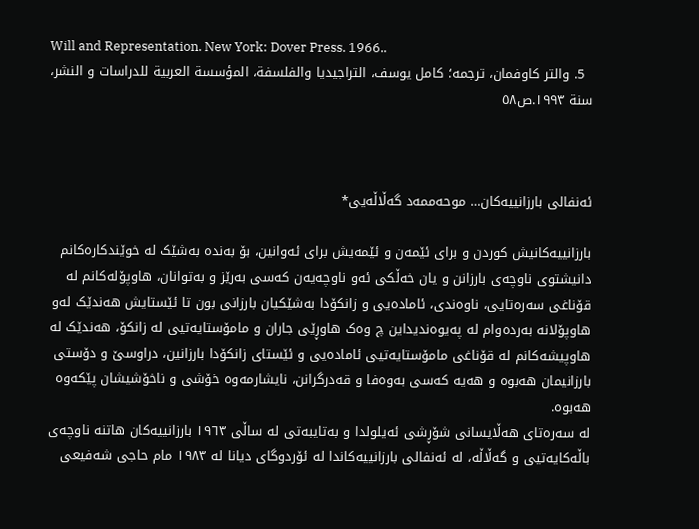Will and Representation. New York: Dover Press. 1966..
  5. والتر كاوفمان، ترجمه؛ كامل يوسف، التراجيديا والفلسفة، المؤسسة العربية للدراسات و النشر، سنة ١٩٩٣.ص٥٨



ئەنفالی بارزانییەکان… موحەممەد گەڵاڵەیی*

بارزانییەکانیش کوردن و برای ئێمەن و ئێمەیش برای ئەوانین، بۆ بەندە بەشێک لە خوێندکارەکانم دانیشتوی ناوچەی بارزانن و یان خەڵکی ئەو ناوچەیەن کەسی بەرێز و بەتوانان، ھاوپۆلەکانم لە قۆناغی سەرەتایی، ناوەندی، ئامادەیی و زانکۆدا بەشێکیان بارزانی بون تا ئێستایش ھەندێک لەو ھاوپۆلانە بەردەوام لە پەیوەندیداین چ وەک ھاوڕێی جاران و مامۆستایەتیی لە زانکۆ، ھەندێک لە ھاوپیشەکانم لە قۆناغی مامۆستایەتیی ئامادەیی و ئێستای زانکۆدا بارزانین، دراوسێ و دۆستی بارزانیمان ھەبوە و ھەیە کەسی بەوەفا و قەدرگرانن، نایشارمەوە خۆشی و ناخۆشیشان پێکەوە ھەبوە.
لە سەرەتای ھەڵایسانی شۆڕشی ئەیلولدا و بەتایبەتی لە ساڵی ١٩٦٣ بارزانییەکان ھاتنە ناوچەی باڵەکایەتیی و گەڵاڵە، لە ئەنفالی بارزانییەکاندا لە ئۆردوگای دیانا لە ١٩٨٣ مام حاجی شەفیعی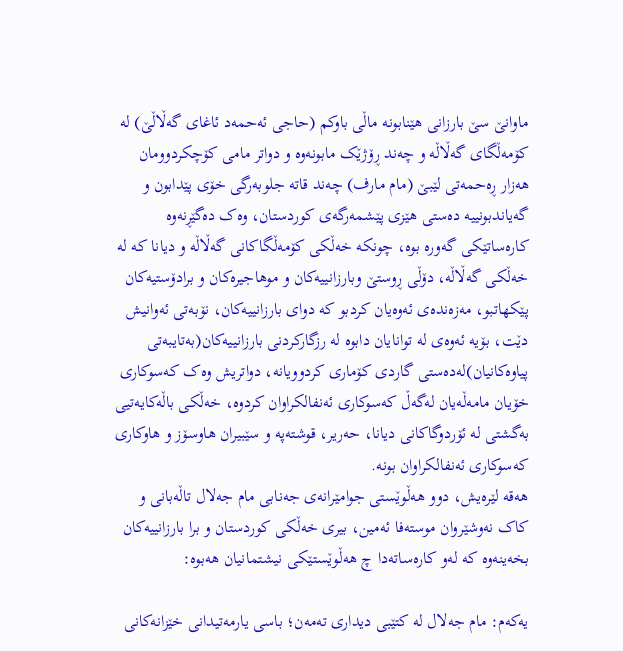ماوانێ سێ بارزانی ھێنابونە ماڵی باوکم (حاجی ئەحمەد ئاغای گەڵاڵێ) لە کۆمەڵگای گەڵاڵە و چەند ڕۆژێک مابونەوە و دواتر مامی کۆچکردوومان ھەزار ڕەحمەتی لێبێ (مام مارف) چەند قاتە جلوبەرگی خۆی پێدابون و گەیاندبونییە دەستی ھێزی پێشمەرگەی کوردستان، وەک دەگێڕنەوە کارەساتێکی گەورە بوە، چونکە خەڵکی کۆمەڵگاکانی گەڵاڵە و دیانا کە لە خەڵکی گەڵاڵە، دۆڵی ڕوستێ وبارزانییەکان و موھاجیرەکان و برادۆستیەکان پێکھاتبو، مەزەندەی ئەوەیان کردبو کە دوای بارزانییەکان، نۆبەتی ئەوانیش دێت، بۆیە ئەوەی لە توانایان دابوە لە رزگارکردنی بارزانییەکان(بەتایبەتی پیاوەکانیان)لەدەستی گاردی کۆماری کردوویانە، دواتریش وەک کەسوکاری خۆیان مامەڵەیان لەگەڵ کەسوکاری ئەنفالکراوان کردوە، خەڵکی باڵەکایەتیی بەگشتی لە ئۆردوگاکانی دیانا، حەریر، قوشتەپە و سێبیران ھاوسۆز و ھاوکاری کەسوکاری ئەنفالکراوان بونە.
ھەقە لێرەیش، دوو ھەڵوێستی جوامێرانەی جەنابی مام جەلال تاڵەبانی و کاک نەوشێروان موستەفا ئەمین، بیری خەڵکی کوردستان و برا بارزانییەکان بخەینەوە کە لەو کارەساتەدا چ ھەڵوێستێکی نیشتمانیان ھەبوە:

یەکەم: مام جەلال لە کتێبی دیداری تەمەن؛ باسی یارمەتیدانی خێزانەکانی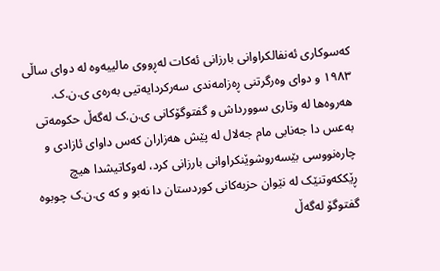کەسوکاری ئەنفالکراوانی بارزانی ئەکات لەڕووی مالییەوە لە دوای ساڵی ١٩٨٣ و دوای وەرگرتنی ڕەزامەندی سەرکردایەتیی بەرەی ی.ن.ک. ھەروەھا لە وتاری سوورداش و گفتوگۆکانی ی.ن.ک لەگەڵ حکومەتی بەعس دا جەنابی مام جەلال لە پێش ھەزاران کەس داوای ئازادی و چارەنووسی بێسەروشوێنکراوانی بارزانی کرد، لەوکاتیشدا ھیچ ڕێککەوتنێک لە نێوان حزبەکانی کوردستان دا نەبو و کە ی.ن.ک چوبوە گفتوگۆ لەگەڵ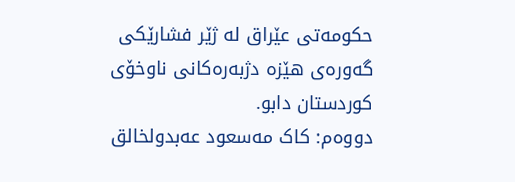حکومەتی عێراق لە ژێر فشارێکی گەورەی ھێزە دژبەرەکانی ناوخۆی کوردستان دابو.
دووەم: کاک مەسعود عەبدولخالق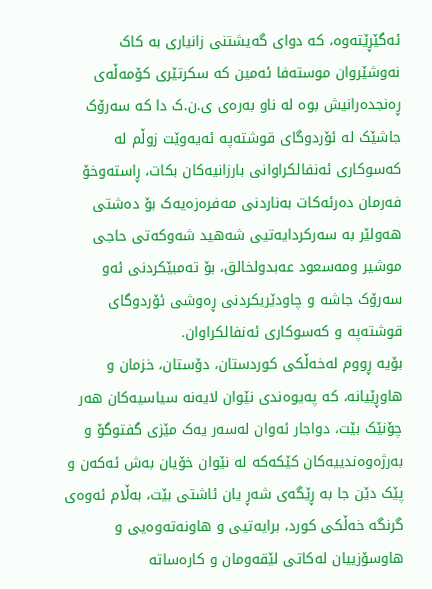ئەگێڕێتەوە، کە دوای گەیشتنی زانیاری بە کاک نەوشێروان موستەفا ئەمین کە سکرتێری کۆمەڵەی ڕەنجدەرانیش بوە لە ناو بەرەی ی.ن.ک دا کە سەرۆک جاشێک لە ئۆردوگای قوشتەپە ئەیەوێت زوڵم لە کەسوکاری ئەنفالکراوانی بارزانیەکان بکات، ڕاستەوخۆ فەرمان دەرئەکات بەناردنی مەفرەزەیەک بۆ دەشتی ھەولێر بە سەرکردایەتیی شەھید شەوکەتی حاجی موشیر ومەسعود عەبدولخالق، بۆ تەمبێکردنی ئەو سەرۆک جاشە و چاودێریکردنی ڕەوشی ئۆردوگای قوشتەپە و کەسوکاری ئەنفالکراوان.
بۆیە ڕووم لەخەڵکی کوردستان، دۆستان، خزمان و ھاوڕێیانە، کە پەیوەندی نێوان لایەنە سیاسیەکان ھەر چۆنێک بێت، دواجار ئەوان لەسەر یەک مێزی گفتوگۆ و بەرژەوەندییەکان کێکەکە لە نێوان خۆیان بەش ئەکەن و پێک دێن جا بە ڕێگەی شەڕ یان ئاشتی بێت، بەڵام ئەوەی گرنگە خەڵکی کورد، برایەتیی و ھاونەتەوەیی و ھاوسۆزییان لەکاتی لێقەومان و کارەساتە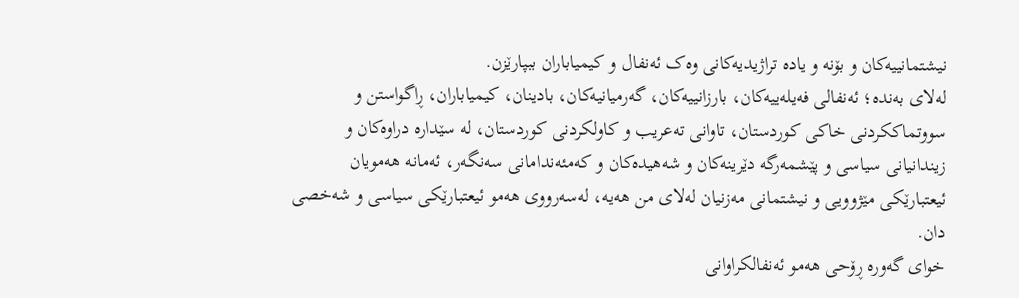نیشتمانییەکان و بۆنە و یادە تراژیدیەکانی وەک ئەنفال و کیمیاباران ببپارێزن.
لەلای بەندە؛ ئەنفالی فەیلەییەکان، بارزانییەکان، گەرمیانیەکان، بادینان، کیمیاباران، ڕاگواستن و سووتماککردنی خاکی کوردستان، تاوانی تەعریب و کاولکردنی کوردستان، لە سێدارە دراوەکان و زیندانیانی سیاسی و پێشمەرگە دێرینەکان و شەھیدەکان و کەمئەندامانی سەنگەر، ئەمانە ھەمویان ئیعتبارێکی مێژوویی و نیشتمانی مەزنیان لەلای من ھەیە، لەسەرووی ھەمو ئیعتبارێکی سیاسی و شەخصی دان.
خوای گەورە ڕۆحی ھەمو ئەنفالکراوانی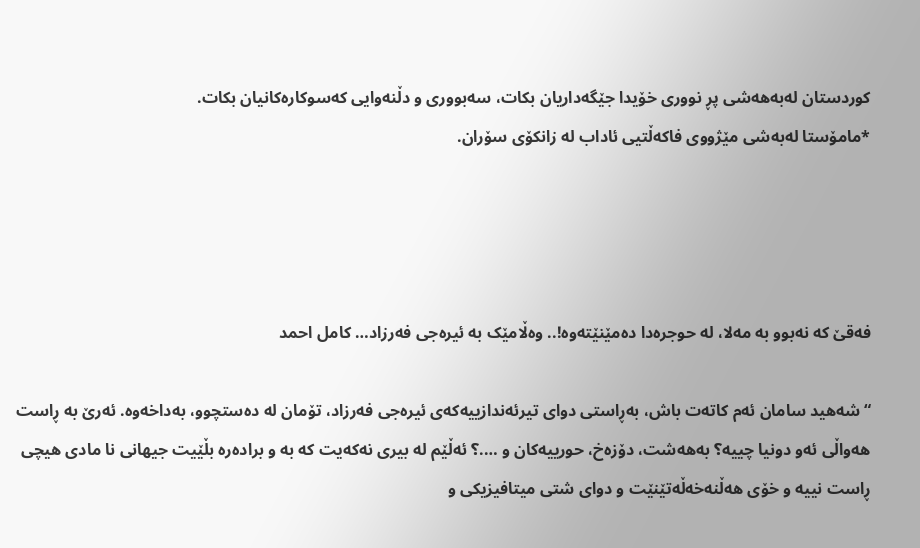کوردستان لەبەھەشی پڕ نووری خۆیدا جێگەداریان بکات، سەبووری و دڵنەوایی کەسوکارەکانیان بکات.
*مامۆستا له‌به‌شی مێژووی فاكه‌ڵتیی ئاداب له‌ زانكۆی سۆران.




فەقێ کە نەبوو بە مەلا، لە حوجرەدا دەمێنێتەوە!.. وەڵامێک بە ئیرەجی فەرزاد… کامل احمد

“شەهید سامان ئەم کاتەت باش، بەڕاستی دوای تیرئەندازییەکەی ئیرەجی فەرزاد، تۆمان لە دەستچوو، بەداخەوە. ئەرێ بە ڕاست هەواڵی ئەو دونیا چییە؟ بەهەشت، دۆزەخ، حورییەکان و ….؟ ئەڵێم لە بیری نەکەیت کە بە و برادەرە بڵێیت جیهانی نا مادی هیچی ڕاست نییە و خۆی هەڵنەخەڵەتێنێت و دوای شتی میتافیزیکی و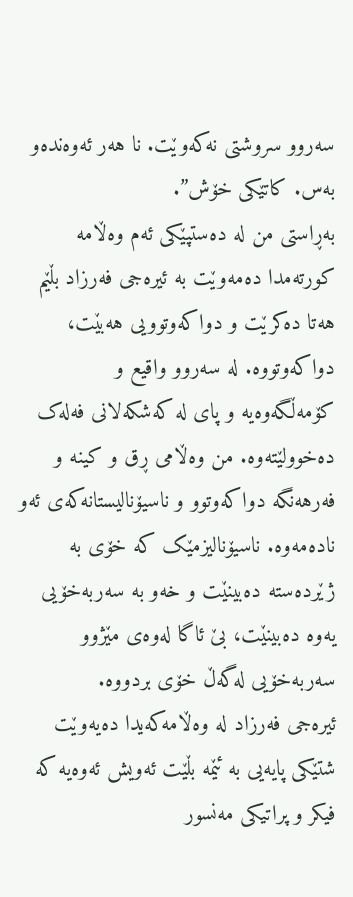سەروو سروشتی نەکەوێت. نا هەر ئەوەندەو بەس. کاتێکی خۆش”.
بەڕاستی من لە دەستپێکی ئەم وەڵامە کورتەمدا دەمەوێت بە ئیرەجی فەرزاد بڵێم هەتا دەکرێت و دواکەوتوویی هەبێت، دواکەوتووە. لە سەروو واقیع و کۆمەڵگەوەیە و پای لە کەشکەلانی فەلەک دەخوولێتەوە. من وەڵامی ڕق و کینە و فەرهەنگە دواکەوتوو و ناسیۆنالیستانەکەی ئەو نادەمەوە. ناسیۆنالیزمێک کە خۆی بە ژێردەستە دەبینێت و خەو بە سەربەخۆیی یەوە دەبینێت، بێ ئاگا لەوەی مێژوو سەربەخۆیی لەگەڵ خۆی بردووە.
ئیرەجی فەرزاد لە وەڵامەکەیدا دەیەوێت شتێکی پایەیی بە ئێمە بڵێت ئەویش ئەوەیە کە فیکر و پراتیکی مەنسور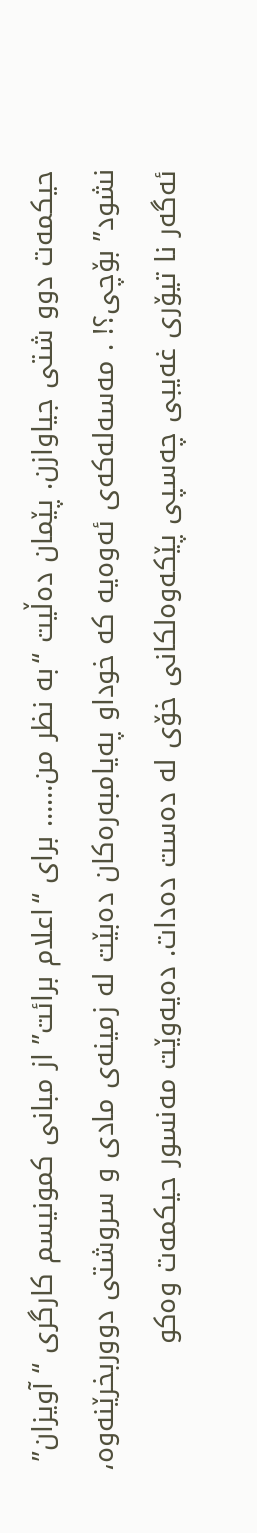حیکمەت دوو شتی جیاوازن. پێمان دەڵیت “بە نظر من…… برای “اعلام برائت” از مبانی کمونیسم کارگری “آویزان” نشود” بۆچی؟! . مەسەلەکەی ئەوەیە کە خوداو پەیامبەرەکان دەبێت لە زمینەی مادی و سروشتی دووربخرێنەوە، ئەگەر نا تیۆری غەیبی چەسپی پێکەوەلکانی خۆی لە دەست دەدات. دەیەوێت مەنسور حیکمەت وەکو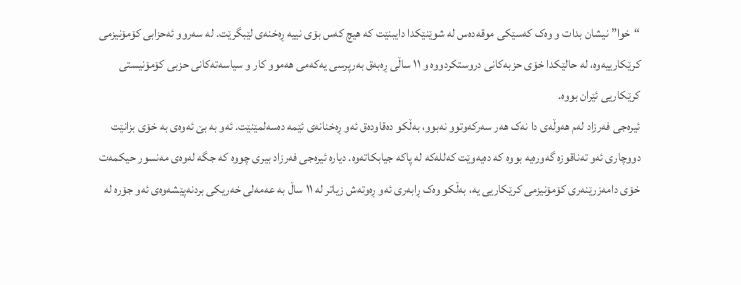“خوا” نیشان بدات و وەک کەسێکی موقەدەس لە شوێنێکدا دایبنێت کە هیچ کەس بۆی نییە ڕەخنەی لێبگرێت. لە سەروو ئەحزابی کۆمۆنیزمی کرێکارییەوە، لە حالێکدا خۆی حزبەکانی دروستکردووە و ١١ ساڵی ڕەبەق بەرپرسی یەکەمی هەموو کار و سیاسەتەکانی حزبی کۆمۆنیستی کرێکاریی ئێران بووە.
ئیرەجی فەرزاد لەم هەوڵەی دا نەک هەر سەرکەوتوو نەبوو، بەڵکو دەقاودەق ئەو ڕەخنانەی ئێمە دەسەلمێنێت. ئەو بە بێ ئەوەی بە خۆی بزانێت دووچاری ئەو تەناقوزە گەورەیە بووە کە دەیەوێت کەللەکە لە پاکە جیابکاتەوە. دیارە ئیرەجی فەرزاد بیری چووە کە جگە لەوەی مەنسور حیکمەت خۆی دامەزرێنەری کۆمۆنیزمی کرێکاریی یە، بەڵکو وەک ڕابەری ئەو ڕەوتەش زیاتر لە ١١ ساڵ بە عەمەلی خەریکی بردنەپێشەوەی ئەو جۆرە لە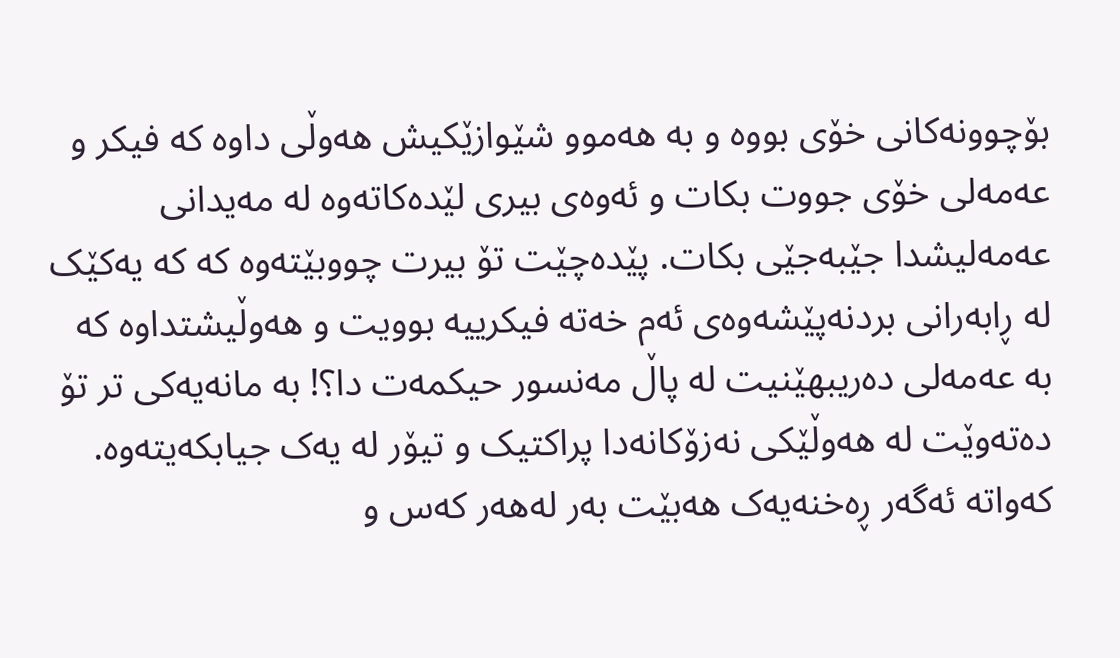بۆچوونەکانی خۆی بووە و بە هەموو شێوازێکیش هەوڵی داوە کە فیکر و عەمەلی خۆی جووت بکات و ئەوەی بیری لێدەکاتەوە لە مەیدانی عەمەلیشدا جێبەجێی بکات. پێدەچێت تۆ بیرت چووبێتەوە کە کە یەکێک لە ڕابەرانی بردنەپێشەوەی ئەم خەتە فیکرییە بوویت و هەوڵیشتداوە کە بە عەمەلی دەریبهێنیت لە پاڵ مەنسور حیکمەت دا؟! بە مانەیەکی تر تۆ دەتەوێت لە هەوڵێکی نەزۆکانەدا پراکتیک و تیۆر لە یەک جیابکەیتەوە. کەواتە ئەگەر ڕەخنەیەک هەبێت بەر لەهەر کەس و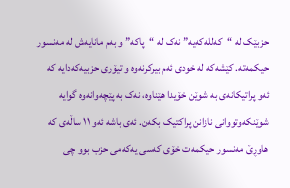حزبێک لە “کەللەکەیە” نەک لە “پاکە” و بەم مانایەش لە مەنسور حیکمەتە. کێشەکە لە خودی ئەم بیرکرنەوە و تیۆری حزبیەکەدایە کە ئەو پراتیکانەی بە شوێن خۆیدا هێناوە، نەک بە پێچەوانەوە گوایە شوێنکەوتووانی نازانن پراکتیک بکەن. ئەی باشە ئەو ١١ ساڵەی کە هاوڕێ مەنسور حیکمەت خۆی کەسی یەکەمی حزب بوو چی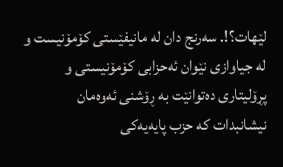لێهات؟!. سەرنج دان لە مانیفێستی کۆمۆنیست و لە جیاوازی نێوان ئەحزابی کۆمۆنیستی و پڕۆلیتاری دەتوانێت بە ڕۆشنی ئەوەمان نیشانبدات کە حزب پایەیەکی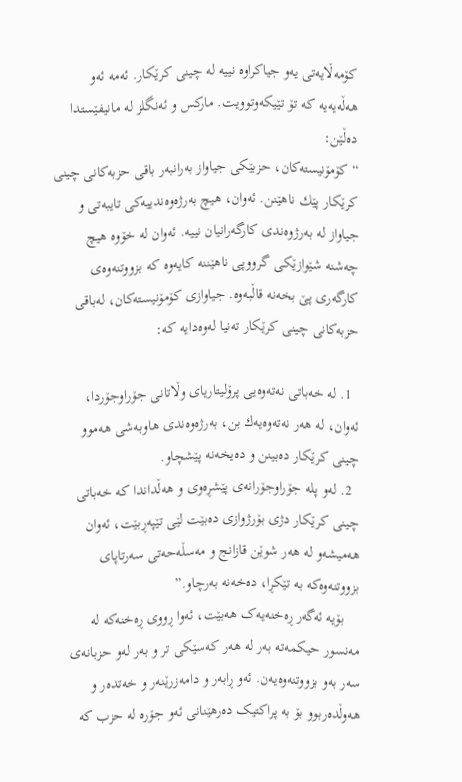کۆمەڵایەتی یەو جیاکراوە نییە لە چینی کرێکار. ئەمە ئەو هەڵەیەیە کە تۆ تێیکەوتوویت. مارکس و ئەنگلز لە مانیفێستدا دەڵێن:
“كۆمۆنیستەكان، حزبێكی جیاواز بەرانبەر باقی حزبەكانی چینی كرێكار پێك ناهێنن. ئەوان، هیچ بەرژەوەندییەكی تایبەتی و جیاواز لە بەرژوەندی كارگەرانیان نییە. ئەوان لە خۆوە هیچ چەشنە شێوازێكی گرووپی ناهێننە كایەوە كە بزووتنەوەی كارگەری پێ بخەنە قاڵبەوە. جیاوازی كۆمۆنیستەكان، لەباقی حزبەكانی چینی كرێكار تەنیا لەوەدایە كە:

  1. لە خەباتی نەتەوەیی پرۆلیتاریای وڵاتانی جۆراوجۆردا، ئەوان، لە هەر نەتەوەیەك بن، بەرژەوەندی هاوبەشی هەموو چینی كرێكار دەبینن و دەیخەنە پێشچاو.
  2. لەو پلە جۆراوجۆرانەی پێشڕەوی و هەڵداندا كە خەباتی چینی كرێكار دژی بۆرژوازی دەبێت لێی تێپەڕبێت، ئەوان هەمیشەو لە هەر شوێن قازانج و مەسڵەحەتی سەرتاپای بزووتنەوەكە بە تێكڕا، دەخەنە بەرچاو.”
    بۆیە ئەگەر ڕەخنەیەک هەبێت، ئەوا ڕووی ڕەخنەکە لە مەنسور حیکمەتە بەر لە هەر کەسێکی تر و بەر لەو حزبانەی سەر بەو بزووتنەوەیەن. ئەو ڕابەر و دامەزرێنەر و خەتدەر و هەوڵدەربوو بۆ بە پراکتیک دەرهێنانی ئەو جۆرە لە حزب کە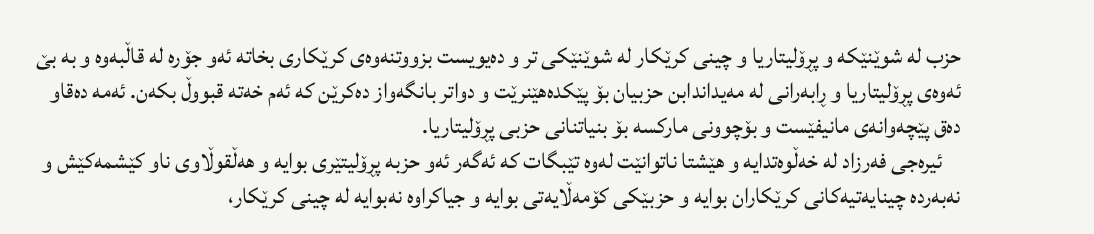حزب لە شوێنێکە و پڕۆلیتاریا و چینی کرێکار لە شوێنێکی تر و دەیویست بزووتنەوەی کرێکاری بخاتە ئەو جۆرە لە قاڵبەوە و بە بێ ئەوەی پڕۆلیتاریا و ڕابەرانی لە مەیداندابن حزبیان بۆ پێکدەهێنرێت و دواتر بانگەواز دەکرێن کە ئەم خەتە قبووڵ بکەن. ئەمە دەقاو دەق پێچەوانەی مانیفێست و بۆچوونی مارکسە بۆ بنیاتنانی حزبی پڕۆلیتاریا.
    ئیرەجی فەرزاد لە خەڵوەتدایە و هێشتا ناتوانێت لەوە تێبگات کە ئەگەر ئەو حزبە پڕۆلیتێری بوایە و هەڵقوڵاوی ناو کێشمەکێش و نەبەردە چینایەتیەکانی کرێکاران بوایە و حزبێکی کۆمەڵایەتی بوایە و جیاکراوە نەبوایە لە چینی کرێکار،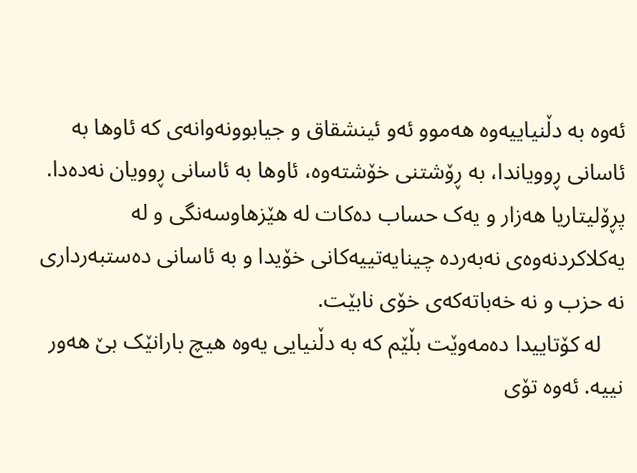ئەوە بە دڵنیاییەوە هەموو ئەو ئینشقاق و جیابوونەوانەی کە ئاوها بە ئاسانی ڕوویاندا، بە ڕۆشتنی خۆشتەوە، ئاوها بە ئاسانی ڕوویان نەدەدا. پڕۆلیتاریا هەزار و یەک حساب دەکات لە هێزهاوسەنگی و لە یەکلاکردنەوەی نەبەردە چینایەتییەکانی خۆیدا و بە ئاسانی دەستبەرداری نە حزب و نە خەباتەکەی خۆی نابێت.
    لە کۆتاییدا دەمەوێت بڵێم کە بە دڵنیایی یەوە هیچ بارانێک بێ هەور نییە. ئەوە تۆی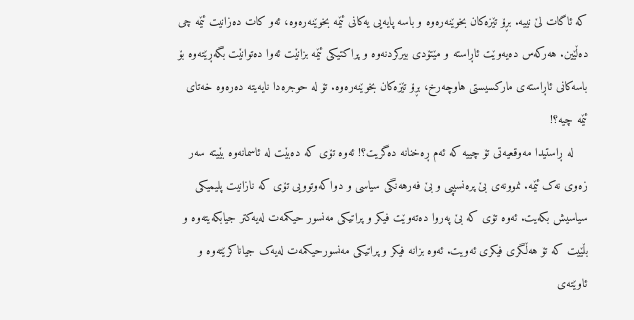کە ئاگات لێ نییە. بڕۆ تێزەکان بخوێنەرەوە و باسە پایەیی یەکانی ئێمە بخوێنەرەوە، ئەو کات دەزانیت ئێمە چی دەڵێین. هەرکەس دەیەوێت ئاڕاستە و مێتۆدی بیرکردنەوە و پراکتیکی ئێمە بزانێت ئەوا دەتوانێت بگەڕێتەوە بۆ باسەکانی ئاڕاستەی مارکسیستی هاوچەرخ، بڕۆ تێزەکان بخوێنەرەوە. تۆ لە حوجرەدا نایەیتە دەرەوە خەتای ئێمە چیە؟!
    لە ڕاستیدا مەوقعیەتی تۆ چییە کە ئەم ڕەخنانە دەگریت؟! ئەوە تۆی کە دەبێت لە ئاسمانەوە بێیتە سەر زەوی نەک ئێمە. نموونەی بێ پرەنسیپی و بێ فەرهەنگی سیاسی و دواکەوتوویی تۆی کە نازانیت پلیمیکی سیاسیش بکەیت. ئەوە تۆی کە بێ پەروا دەتەوێت فیکر و پراتیکی مەنسور حیکمەت لەیەکتر جیابکەیتەوە و بڵێیت کە تۆ هەڵگری فیکری ئەویت. ئەوە بزانە فیکر و پراتیکی مەنسورحیکمەت لەیەک جیاناکرێتەوە و ئاوێتەی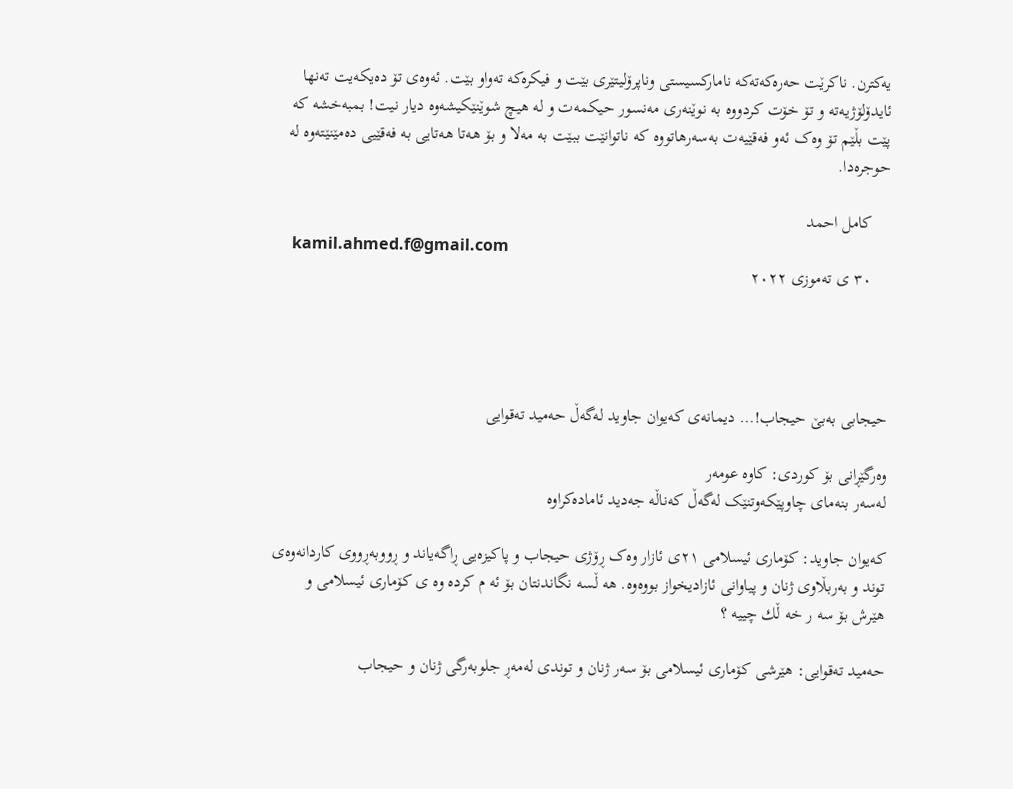یەکترن. ناکرێت حەرەکەتەکە نامارکسیستی وناپرۆلیتێری بێت و فیکرەکە تەواو بێت. ئەوەی تۆ دەیکەیت تەنها ئایدۆلۆژیەتە و تۆ خۆت کردووە بە نوێنەری مەنسور حیکمەت و لە هیچ شوێنێکیشەوە دیار نیت! بمبەخشە کە پێت بڵێم تۆ وەک ئەو فەقێیەت بەسەرهاتووە کە ناتوانێت ببێت بە مەلا و بۆ هەتا هەتایی بە فەقێیی دەمێنێتەوە لە حوجرەدا.

    کامل احمد
    kamil.ahmed.f@gmail.com
    ٣٠ ی تەموزی ٢٠٢٢




حیجابی بەبێ حیجاب!… دیمانەی کەیوان جاوید لەگەڵ حەمید تەقوایی

وەرگێڕانی بۆ کوردی: کاوە عومەر
لەسەر بنەمای چاوپێکەوتنێک لەگەڵ کەناڵە جەدید ئامادەکراوە

کەیوان جاوید: کۆماری ئیسلامی ٢١ی ئازار وەک ڕۆژی حیجاب و پاکیزەیی ڕاگەیاند و ڕووبەڕووی کاردانەوەی توند و بەربڵاوی ژنان و پیاوانی ئازادیخواز بووەوە. هه ڵسه نگاندنتان بۆ ئه م كرده وه ی كۆماری ئیسلامی و هێرش بۆ سه ر خه ڵك چییه ؟

حەمید تەقوایی: هێرشی کۆماری ئیسلامی بۆ سەر ژنان و توندی لەمەڕ جلوبەرگی ژنان و حیجاب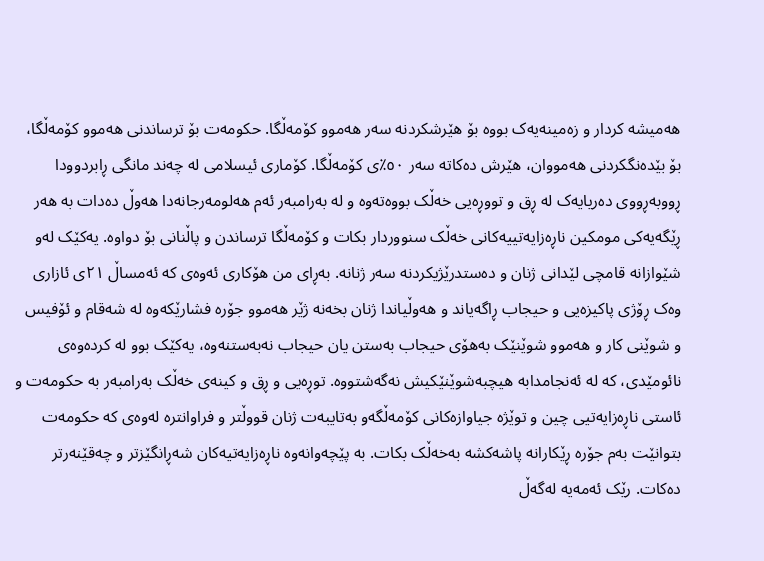هەمیشە کردار و زەمینەیەک بووە بۆ هێرشکردنە سەر هەموو کۆمەڵگا. حکومەت بۆ ترساندنی هەموو کۆمەڵگا، بۆ بێدەنگکردنی هەمووان، هێرش دەکاتە سەر ٥٠٪ی کۆمەڵگا. کۆماری ئیسلامی لە چەند مانگی ڕابردوودا ڕووبەڕووی دەریایەک لە ڕق و تووڕەیی خەڵک بووەتەوە و لە بەرامبەر ئەم هەلومەرجانەدا هەوڵ دەدات بە هەر ڕێگەیەکی مومکین ناڕەزایەتییەکانی خەڵک سنووردار بکات و کۆمەڵگا ترساندن و پاڵنانی بۆ دواوە. یەکێک لەو شێوازانە قامچی لێدانی ژنان و دەستدرێژیکردنە سەر ژنانە. بەڕای من هۆکاری ئەوەی کە ئەمساڵ ٢١ی ئازاری وەک ڕۆژی پاکیزەیی و حیجاب ڕاگەیاند و هەوڵیاندا ژنان بخەنە ژێر هەموو جۆرە فشارێکەوە لە شەقام و ئۆفیس و شوێنی کار و هەموو شوێنێک بەهۆی حیجاب بەستن یان حیجاب نەبەستنەوە، یەکێک بوو لە کردەوەی نائومێدی، کە لە ئەنجامدابە هیچبەشوێنێکیش نەگەشتووە. توڕەیی و ڕق و کینەی خەڵک بەرامبەر بە حکومەت و ئاستی ناڕەزایەتیی چین و توێژە جیاوازەکانی کۆمەڵگەو بەتایبەت ژنان قووڵتر و فراوانترە لەوەی کە حکومەت بتوانێت بەم جۆرە ڕێکارانە پاشەکشە بەخەڵک بکات. بە پێچەوانەوە ناڕەزایەتیەکان شەڕانگێزتر و چەقێنەرتر دەکات. رێک ئەمەیە لەگەڵ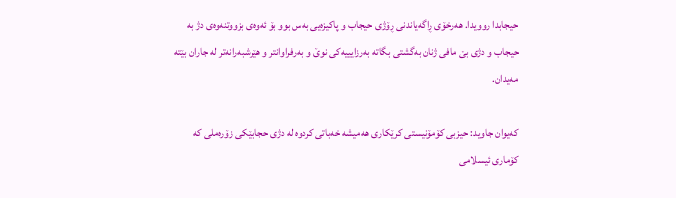حیجابدا روویدا. هەرخۆی ڕاگەیاندنی ڕۆژی حیجاب و پاکیزەیی بەس بوو بۆ ئەوەی بزووتنەوەی دژ بە حیجاب و دژی بێ مافی ژنان بەگشتی بگاتە بەرزایییەکی نوێ و بەرفراوانتر و هێرشبەرانەتر لە جاران بێتە مەیدان.

کەیوان جاوید: حیزبی کۆمۆنیستی کرێکاری هەمیشە خەباتی کردوە لە دژی حجابێکی زۆرەملی کە کۆماری ئیسلامی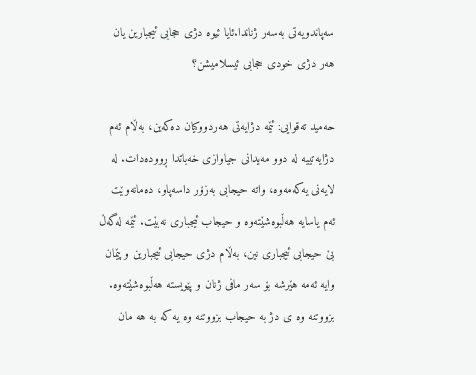سەپاندویەتی بەسەر ژناندا.ئایا ئیوە دژی حجابی ئیجبارین یان هەر دژی خودی حجابی ئیسلامیشن؟

حەمید تەقوایی: ئێمە دژایەتی هەردووکیان دەکەین، بەڵام ئەم دژایەتییە لە دوو مەیدانی جیاوازی خەباتدا ڕوودەدات. لە لایەنی یەکەمەوە، واتە حیجابی بەزۆر داسەپاو، دەمانەوێت ئەم یاسایە هەڵبوەشێتەوە و حیجاب ئیجباری نەبێت. ئێمە لەگەڵ بێ حیجابی ئیجباری نین، بەڵام دژی حیجابی ئیجبارین و پێمان وایە ئەمە هێرشە بۆ سەر مافی ژنان و پێویستە هەڵبوەشێتەوە. بزووتنه وه ی دژ به حیجاب بزووتنه وه یه که به هه مان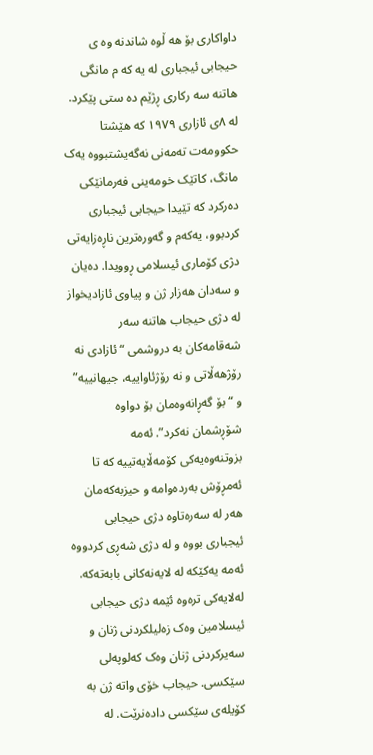داواکاری بۆ هه ڵوه شاندنه وه ی حیجابی ئیجباری له یه که م مانگی هاتنه سه رکاری ڕژێم ده ستی پێکرد. لە ٨ی ئازاری ١٩٧٩ کە هێشتا حکوومەت تەمەنی نەگەیشتبووە یەک مانگ، کاتێک خومەینی فەرمانێکی دەرکرد کە تێیدا حیجابی ئیجباری کردبوو، یەکەم و گەورەترین ناڕەزایەتی دژی کۆماری ئیسلامی ڕوویدا. دەیان و سەدان هەزار ژن و پیاوی ئازادیخواز لە دژی حیجاب هاتنە سەر شەقامەکان بە دروشمی “ئازادی نە رۆژهەڵاتی و نە رۆژئاواییە، جیهانییە” و “بۆ گەڕانەوەمان بۆ دواوە شۆڕشمان نەکرد”. ئه‌مه‌ بزوتنه‌وه‌یه‌کی کۆمه‌ڵایه‌تییه‌ که‌ تا ئه‌مڕۆش به‌رده‌وامه‌ و حیزبه‌که‌مان هه‌ر له‌ سه‌ره‌تاوه‌ دژی حیجابی ئیجباری بووه‌ و له‌ دژی شه‌ڕی کردووه‌
ئەمە یەکێکە لە لایەنەکانی بابەتەکە. لەلایەکی ترەوە ئێمە دژی حیجابی ئیسلامین وەک زەلیلکردنی ژنان و سەیرکردنی ژنان وەک کەلوپەلی سێکسی. حیجاب خۆی واتە ژن بە کۆیلەی سێکسی دادەنرێت. لە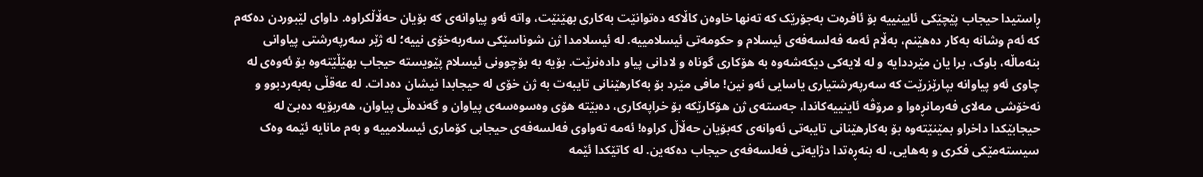ڕاستیدا حیجاب پێچێکی ئایینییە بۆ ئافرەت بەجۆرێک کە تەنها خاوەن کاڵاکە دەتوانێت بەکاری بهێنێت، واتە ئەو پیاوانەی کە بۆیان حەڵاڵکراوە. داوای لێبوردن دەکەم کە ئەم وشانە بەکار دەهێنم، بەڵام ئەمە فەلسەفەی ئیسلام و حکومەتی ئیسلامییە. لە ئیسلامدا ژن شوناسێکی سەربەخۆی نییە؛ لە ژێر سەرپەرشتی پیاوانی بنەماڵە، باوک، برا یان مێرددایە و لە لایەکی دیکەشەوە بە هۆکاری گوناه و لادانی پیاو دادەنرێت. بۆیە بە بۆچوونی ئیسلام پێویستە حیجاب بهێڵێتەوە بۆ ئەوەی لە چاوی ئەو پیاوانە بپارێزرێت کە سەرپەرشتیاری یاسایی ئەو نین! مافی مێرد بۆ بەکارهێنانی تایبەت بە ژن خۆی لە حیجابدا نیشان دەدات. لە عەقڵی بەبەردبوو و نەخۆشی مەلای فەرمانڕەوا و مرۆڤە ئاینییەکاندا، جەستەی ژن هۆکارێکە بۆ خراپەکاری، دەبێتە هۆی وەسوەسەی پیاوان و گەندەڵی پیاوان، هەربۆیە دەبێ لە حیجابێکدا داخراو بمێنێتەوە بۆ بەکارهێنانی تایبەتی ئەوانەی کەبۆیان حەڵاڵ کراوە! ئەمە تەواوی فەلسەفەی حیجابی کۆماری ئیسلامییە و بەم مانایە ئێمە وەک سیستەمێکی فکری و بەهایی، لە بنەڕەتدا دژایەتی فەلسەفەی حیجاب دەکەین. لە کاتێکدا ئێمە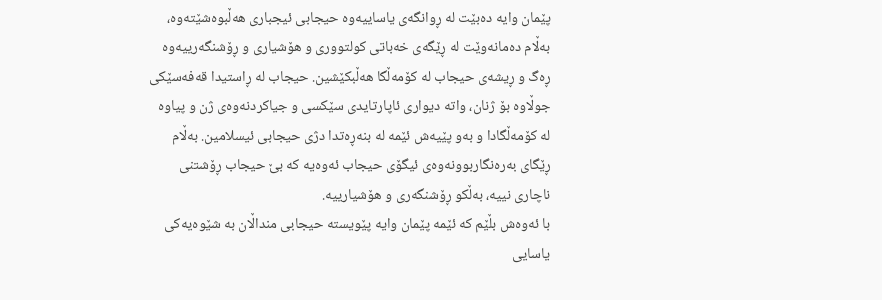پێمان وایە دەبێت لە ڕوانگەی یاساییەوە حیجابی ئیجباری هەڵبوەشێتەوە، بەڵام دەمانەوێت لە ڕێگەی خەباتی کولتووری و هۆشیاری و ڕۆشنگەرییەوە ڕەگ و ڕیشەی حیجاب لە کۆمەڵگا هەڵبکێشین. حیجاب لە ڕاستیدا قەفەسێکی جوڵاوە بۆ ژنان، واتە دیواری ئاپارتایدی سێکسی و جیاکردنەوەی ژن و پیاوە لە کۆمەڵگادا و بەو پێیەش ئێمە لە بنەڕەتدا دژی حیجابی ئیسلامین. بەڵام ڕێگای بەرەنگاربوونەوەی ئیگۆی حیجاب ئەوەیە کە بێ حیجاب ڕۆشتنی ناچاری نییە، بەڵکو ڕۆشنگەری و هۆشیارییە.
با ئەوەش بڵێم کە ئێمە پێمان وایە پێویستە حیجابی منداڵان بە شێوەیەکی یاسایی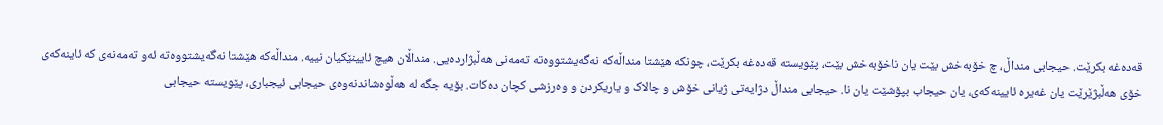قەدەغە بکرێت. حیجابی منداڵ، چ خۆبەخش بێت یان ناخۆبەخش بێت، پێویستە قەدەغە بکرێت، چونکە هێشتا منداڵەکە نەگەیشتووەتە تەمەنی هەڵبژاردەیی. منداڵان هیچ ئایینێکیان نییە. منداڵەکە هێشتا نەگەیشتووەتە ئەو تەمەنەی کە ئاینەکەی خۆی هەڵبژێرێت یان غەیرە ئایینەکەی، یان حیجاب بپۆشێت یان نا. حیجابی منداڵ دژایەتی ژیانی خۆش و چالاک و یاریکردن و وەرزشی کچان دەکات. بۆیە جگە لە هەڵوەشاندنەوەی حیجابی ئیجباری، پێویستە حیجابی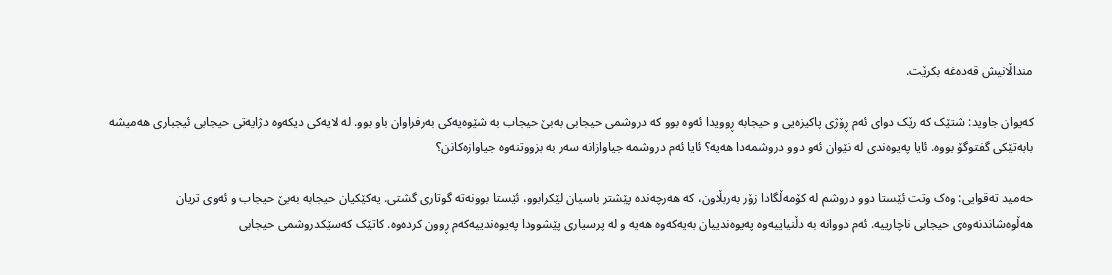منداڵانیش قەدەغە بکرێت.

کەیوان جاوید: شتێک کە رێک دوای ئەم ڕۆژی پاکیزەیی و حیجابە ڕوویدا ئەوە بوو کە دروشمی حیجابی بەبێ حیجاب بە شێوەیەکی بەرفراوان باو بوو. لە لایەکی دیکەوە دژایەتی حیجابی ئیجباری هەمیشە بابەتێکی گفتوگۆ بووە. ئایا پەیوەندی لە نێوان ئەو دوو دروشمەدا هەیە؟ ئایا ئەم دروشمە جیاوازانە سەر بە بزووتنەوە جیاوازەکانن؟

حەمید تەقوایی: وەک وتت ئێستا دوو دروشم لە کۆمەڵگادا زۆر بەربڵاون، کە هەرچەندە پێشتر باسیان لێکرابوو، ئێستا بوونەتە گوتاری گشتی. یەکێکیان حیجابە بەبێ حیجاب و ئەوی تریان هەڵوەشاندنەوەی حیجابی ناچارییە. ئەم دووانە بە دڵنیاییەوە پەیوەندییان بەیەکەوە هەیە و لە پرسیاری پێشوودا پەیوەندییەکەم ڕوون کردەوە. کاتێک کەسێکدروشمی حیجابی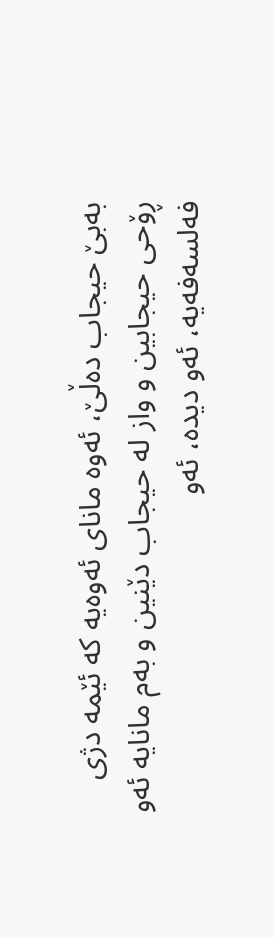بەبێ حیجاب دەڵێ، ئەوە مانای ئەوەیە کە ئێمە دژی ڕۆحی حیجابین و واز لە حیجاب دێنین و بەم مانایە ئەو فەلسەفەیە، ئەو دیدە، ئەو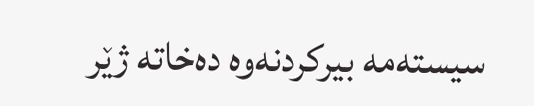سیستەمە بیرکردنەوە دەخاتە ژێر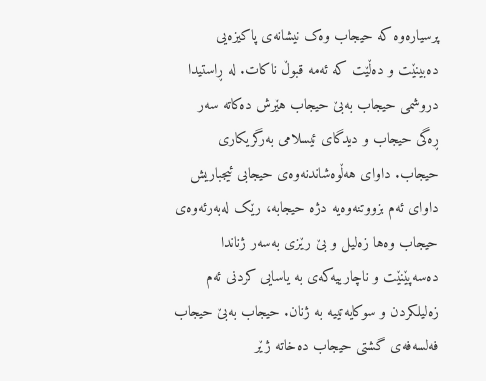پرسیارەوە کە حیجاب وەک نیشانەی پاکیزەیی دەبینێت و دەڵێت کە ئەمە قبوڵ ناکات. لە ڕاستیدا دروشمی حیجاب بەبێ حیجاب هێرش دەکاتە سەر ڕەگی حیجاب و دیدگای ئیسلامی بەرگریکاری حیجاب. داوای هەڵوەشاندنەوەی حیجابی ئیجباریش داوای ئەم بزووتنەوەیە دژە حیجابە، رێک لەبەرئەوەی حیجاب وەها زەلیل و بێ رێزی بەسەر ژناندا دەسەپێنێت و ناچارییەکەی بە یاسایی کردنی ئەم زەلیلکردن و سوکایەتییە بە ژنان. حیجاب بەبێ حیجاب فەلسەفەی گشتی حیجاب دەخاتە ژێر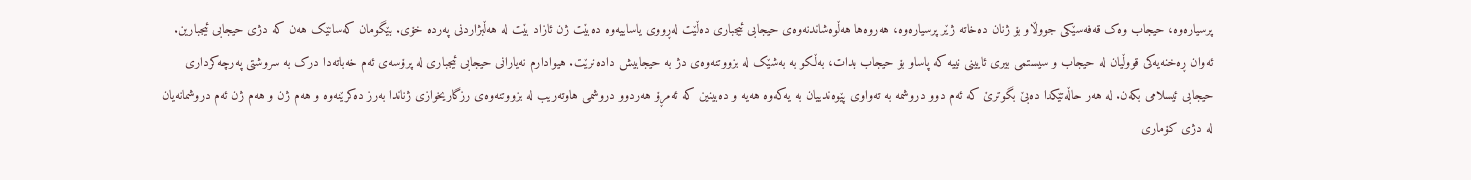پرسیارەوە، حیجاب وەک قەفەسێکی جووڵاو بۆ ژنان دەخاتە ژێر پرسیارەوە، هەروەها هەڵوەشاندنەوەی حیجابی ئیجباری دەڵێت لەڕووی یاساییەوە دەبێت ژن ئازاد بێت لە هەڵبژاردنی پەردە خۆی. بێگومان کەسانێک هەن کە دژی حیجابی ئیجبارین. ئەوان ڕەخنەیەکی قووڵیان لە حیجاب و سیستمی بیری ئایینی نییە کە پاساو بۆ حیجاب بدات، بەڵکو بە بەشێک لە بزووتنەوەی دژ بە حیجابیش دادەنرێت. هیوادارم نەیارانی حیجابی ئیجباری لە پرۆسەی ئەم خەباتەدا درک بە سروشتی پەرچەکرداری حیجابی ئیسلامی بکەن. لە هەر حاڵەتێکدا دەبێ بگوترێ کە ئەم دوو دروشمە بە تەواوی پێوەندییان بە یەکەوە هەیە و دەبینین کە ئەمڕۆ هەردوو دروشمی هاوتەریب لە بزووتنەوەی رزگاریخوازی ژناندا بەرز دەکرێنەوە و هەم ژن و هەم ژن ئەم دروشمانەیان لە دژی کۆماری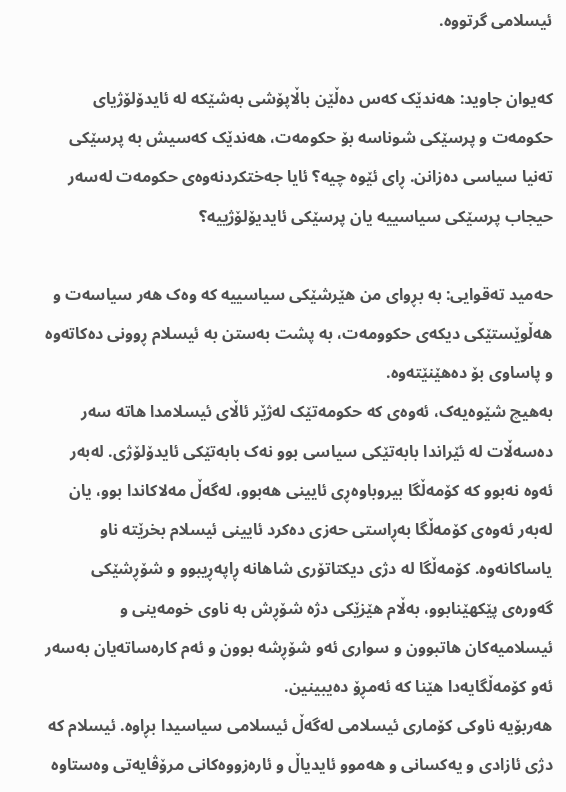ئیسلامی گرتووە.

کەیوان جاوید: هەندێک کەس دەڵێن باڵاپۆشی بەشێکە لە ئایدۆلۆژیای حکومەت و پرسێکی شوناسە بۆ حکومەت، هەندێک کەسیش بە پرسێکی تەنیا سیاسی دەزانن. ڕای ئێوە چیە؟ ئایا جەختکردنەوەی حکومەت لەسەر حیجاب پرسێکی سیاسییە یان پرسێکی ئایدیۆلۆژییە؟

حەمید تەقوایی: بە بڕوای من هێرشێکی سیاسییە کە وەک هەر سیاسەت و هەڵوێستێکی دیکەی حکوومەت، بە پشت بەستن بە ئیسلام ڕوونی دەکاتەوە و پاساوی بۆ دەهێنێتەوە.
بەهیچ شێوەیەک، ئەوەی کە حکومەتێک لەژێر ئاڵای ئیسلامدا هاتە سەر دەسەڵات لە ئێراندا بابەتێکی سیاسی بوو نەک بابەتێکی ئایدۆلۆژی. لەبەر ئەوە نەبوو کە کۆمەڵگا بیروباوەڕی ئایینی هەبوو، لەگەڵ مەلاکاندا بوو، یان لەبەر ئەوەی کۆمەڵگا بەڕاستی حەزی دەکرد ئایینی ئیسلام بخرێتە ناو یاساکانەوە. کۆمەڵگا لە دژی دیکتاتۆری شاهانە ڕاپەڕیبوو و شۆڕشێکی گەورەی پێکهێنابوو، بەڵام هێزێکی دژە شۆڕش بە ناوی خومەینی و ئیسلامیەکان هاتبوون و سواری ئەو شۆڕشە بوون و ئەم کارەساتەیان بەسەر ئەو کۆمەڵگایەدا هێنا کە ئەمڕۆ دەیبینین.
هەربۆیه‌ ناوکی کۆماری ئیسلامی له‌گه‌ڵ ئیسلامی سیاسیدا بڕاوه‌. ئیسلام کە دژی ئازادی و یەکسانی و هەموو ئایدیاڵ و ئارەزووەکانی مرۆڤایەتی وەستاوە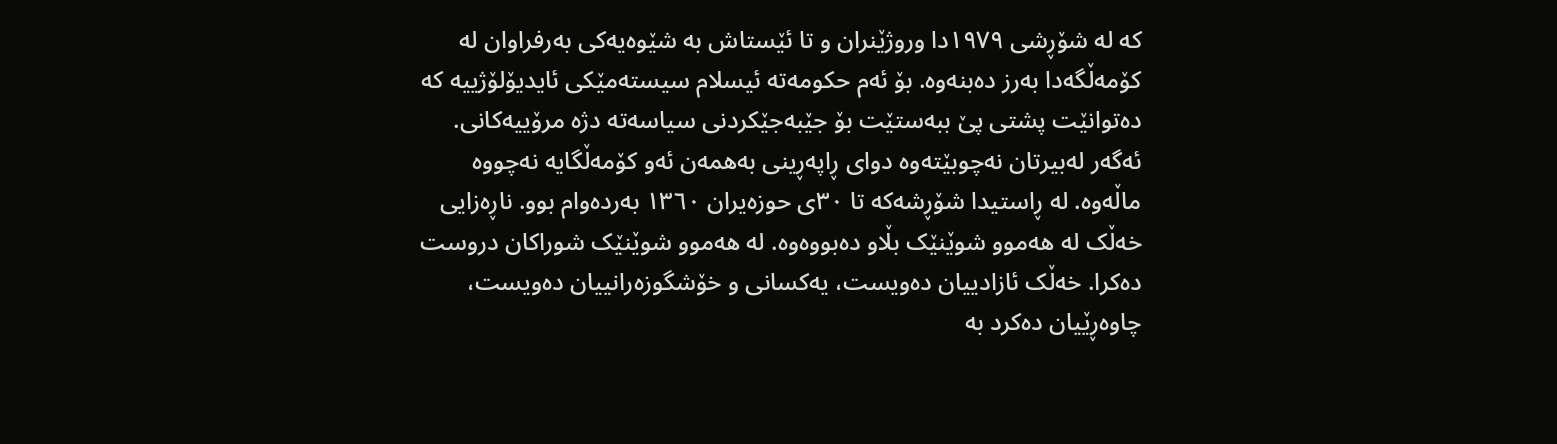کە لە شۆڕشی ١٩٧٩دا وروژێنران و تا ئێستاش بە شێوەیەکی بەرفراوان لە کۆمەڵگەدا بەرز دەبنەوە. بۆ ئەم حکومەتە ئیسلام سیستەمێکی ئایدیۆلۆژییە کە دەتوانێت پشتی پێ ببەستێت بۆ جێبەجێکردنی سیاسەتە دژە مرۆییەکانی.
ئەگەر لەبیرتان نەچوبێتەوە دوای ڕاپەڕینی بەهمەن ئەو کۆمەڵگایە نەچووە ماڵەوە. لە ڕاستیدا شۆڕشەکە تا ٣٠ی حوزەیران ١٣٦٠ بەردەوام بوو. ناڕەزایی خەڵک لە هەموو شوێنێک بڵاو دەبووەوە. لە هەموو شوێنێک شوراکان دروست دەکرا. خەڵک ئازادییان دەویست، یەکسانی و خۆشگوزەرانییان دەویست، چاوەڕێیان دەکرد بە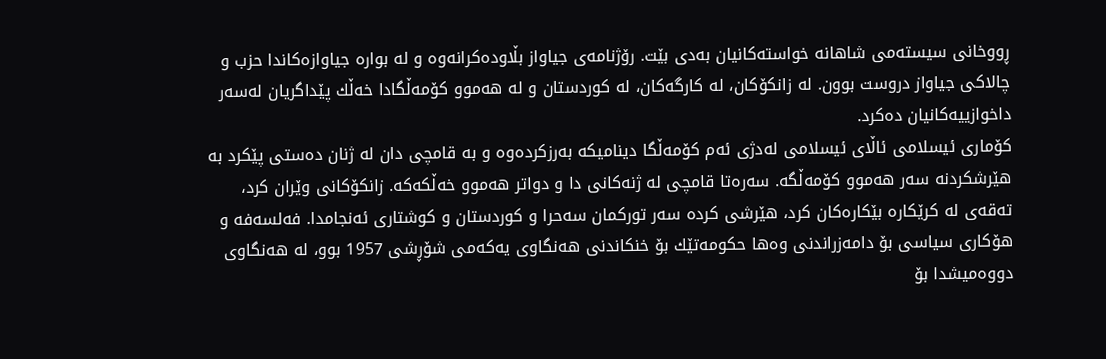ڕووخانی سیستەمی شاهانە خواستەکانیان بەدی بێت. رۆژنامەی جیاواز بڵاودەکرانەوە و لە بوارە جیاوازەکاندا حزب و چالاکی جیاواز دروست بوون. لە زانكۆكان، لە كارگەكان، لە كوردستان و لە هەموو كۆمەڵگادا خەڵك پێداگریان لەسەر داخوازییەكانیان دەكرد.
کۆماری ئیسلامی ئاڵای ئیسلامی لەدژی ئەم کۆمەڵگا دینامیکە بەرزکردەوە و بە قامچی دان لە ژنان دەستی پێکرد بە هێرشکردنە سەر هەموو کۆمەڵگە. سەرەتا قامچی لە ژنەکانی دا و دواتر هەموو خەڵکەکە. زانکۆکانی وێران کرد، تەقەی لە کرێکارە بێکارەکان کرد، هێرشی کردە سەر تورکمان سەحرا و کوردستان و کوشتاری ئەنجامدا. فەلسەفە و هۆكاری سیاسی بۆ دامەزراندنی وەها حكومەتێك بۆ خنكاندنی هەنگاوی یەكەمی شۆڕشی 1957 بوو، لە هەنگاوی دووەمیشدا بۆ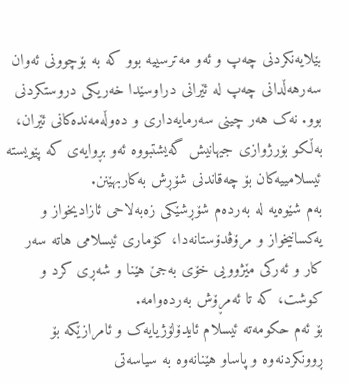بێلایەنكردنی چەپ و ئەو مەترسییە بوو كە بە بۆچوونی ئەوان سەرهەڵدانی چەپ لە ئێرانی دراوسێدا خەریکی دروستکردنی بوو. نەک هەر چینی سەرمایەداری و دەوڵەمەندەکانی ئێران، بەڵکو بۆرژوازی جیهانیش گەیشتبووە ئەو بڕوایەی کە پێویستە ئیسلامییەکان بۆ چەقاندنی شۆڕش بەکاربهێنن.
بەم شێوەیە لە بەردەم شۆڕشێکی زەبەلاحی ئازادیخواز و یەکسانیخواز و مرۆڤدۆستانەدا، کۆماری ئیسلامی هاتە سەر کار و ئەرکی مێژوویی خۆی بەجێ هێنا و شەڕی کرد و کوشت، کە تا ئەمڕۆش بەردەوامە.
بۆ ئەم حکومەتە ئیسلام ئایدۆلۆژیایەک و ئامرازێکە بۆ ڕوونکردنەوە و پاساو هێنانەوە بە سیاسەتی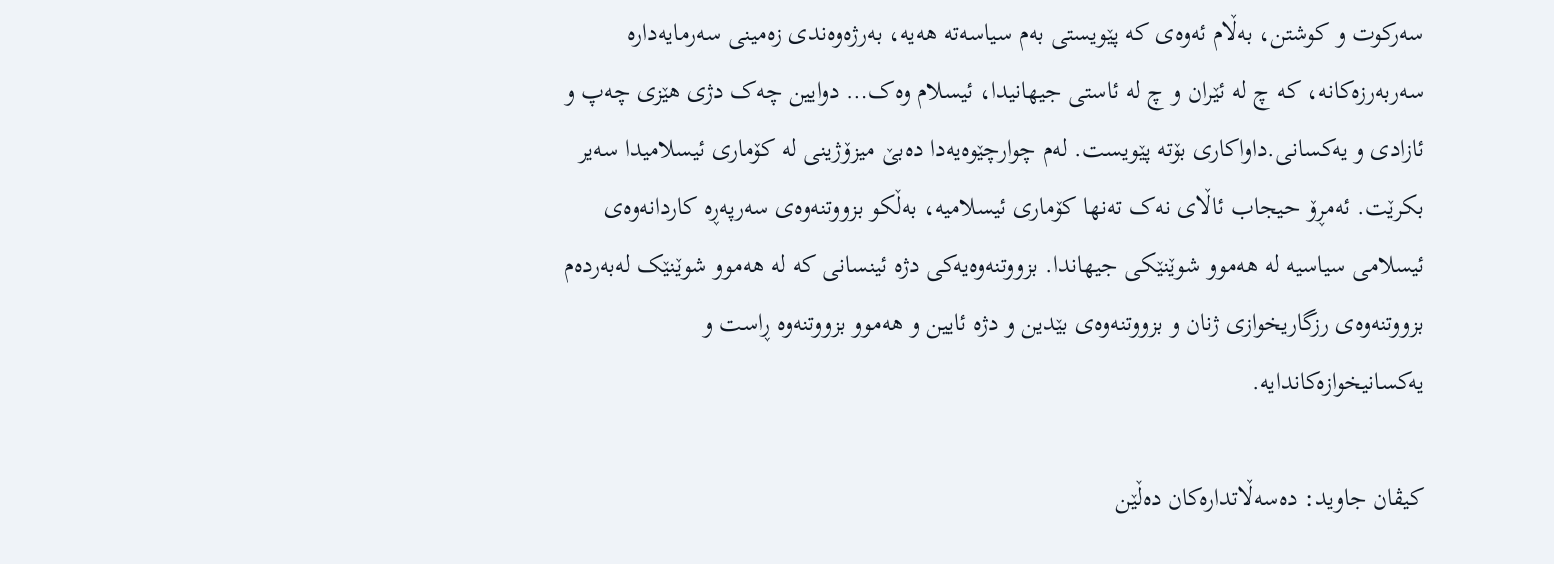سەرکوت و کوشتن، بەڵام ئەوەی کە پێویستی بەم سیاسەتە هەیە، بەرژەوەندی زەمینی سەرمایەدارە سەربەرزەکانە، کە چ لە ئێران و چ لە ئاستی جیهانیدا، ئیسلام وەک… دوایین چەک دژی هێزی چەپ و ئازادی و یەکسانی.داواکاری بۆتە پێویست. لەم چوارچێوەیەدا دەبێ میزۆژینی لە کۆماری ئیسلامیدا سەیر بکرێت. ئه‌مڕۆ حیجاب ئاڵای نه‌ک ته‌نها کۆماری ئیسلامیه‌، به‌ڵکو بزووتنه‌وه‌ی سه‌رپه‌ڕه‌ کاردانه‌وه‌ی ئیسلامی سیاسیه‌ له‌ هه‌موو شوێنێکی جیهاندا. بزووتنەوەیەکی دژە ئینسانی کە لە هەموو شوێنێک لەبەردەم بزووتنەوەی رزگاریخوازی ژنان و بزووتنەوەی بێدین و دژە ئایین و هەموو بزووتنەوە ڕاست و یەکسانیخوازەکاندایە.

کیڤان جاوید: دەسەڵاتدارەکان دەڵێن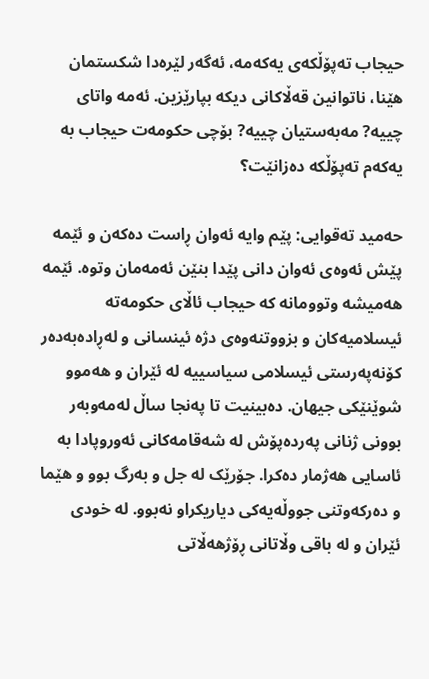حیجاب تەپۆڵکەی یەکەمە، ئەگەر لێرەدا شکستمان هێنا، ناتوانین قەڵاکانی دیکە بپارێزین. ئه‌مه‌ واتای چییه‌? مەبەستیان چییە? بۆچی حكومەت حیجاب بە یەكەم تەپۆڵکە دەزانێت؟

حەمید تەقوایی: پێم وایە ئەوان ڕاست دەکەن و ئێمە پێش ئەوەی ئەوان دانی پێدا بنێن ئەمەمان وتوە. ئێمە هەمیشە وتوومانە کە حیجاب ئاڵای حکومەتە ئیسلامیەکان و بزووتنەوەی دژە ئینسانی و لەڕادەبەدەر کۆنەپەرستی ئیسلامی سیاسییە لە ئێران و هەموو شوێنێکی جیهان. دەبینیت تا پەنجا ساڵ لەمەوبەر بوونی ژنانی پەردەپۆش لە شەقامەکانی ئەوروپادا بە ئاسایی هەژمار دەکرا. جۆرێک لە جل و بەرگ بوو و هێما و دەرکەوتنی جووڵەیەکی دیاریکراو نەبوو. لە خودی ئێران و لە باقی وڵاتانی ڕۆژهەڵاتی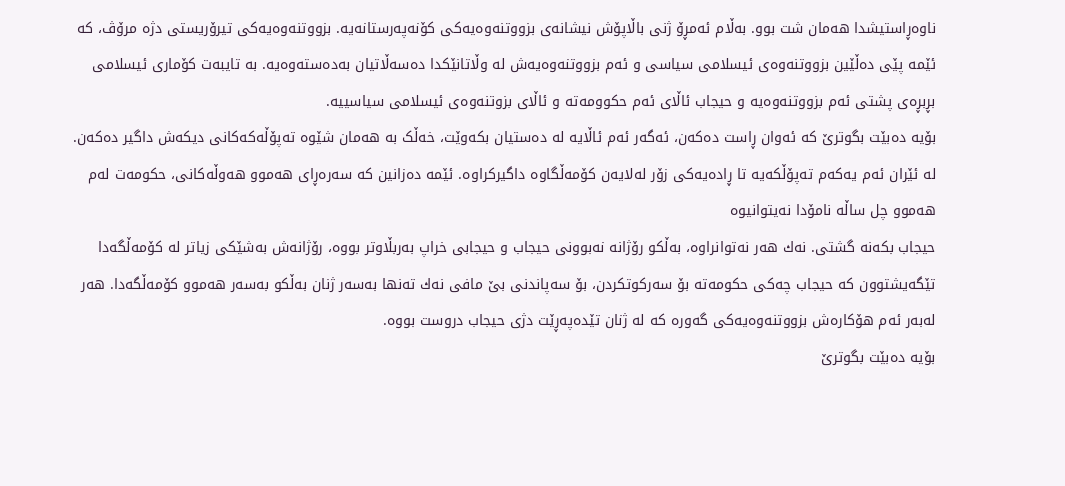ناوەڕاستیشدا هەمان شت بوو. بەڵام ئەمڕۆ ژنی باڵاپۆش نیشانەی بزووتنەوەیەکی کۆنەپەرستانەیە. بزووتنەوەیەکی تیرۆریستی دژە مرۆڤ، کە ئێمە پێی دەڵێین بزووتنەوەی ئیسلامی سیاسی و ئەم بزووتنەوەیەش لە وڵاتانێکدا دەسەڵاتیان بەدەستەوەیە. بە تایبەت کۆماری ئیسلامی بڕبڕەی پشتی ئەم بزووتنەوەیە و حیجاب ئاڵای ئەم حکوومەتە و ئاڵای بزوتنەوەی ئیسلامی سیاسییە.
بۆیە دەبێت بگوترێ کە ئەوان ڕاست دەکەن، ئەگەر ئەم ئاڵایە لە دەستیان بکەوێت، خەڵک بە هەمان شێوە تەپۆڵەکەکانی دیکەش داگیر دەکەن. لە ئێران ئەم یەکەم تەپۆڵکەیە تا ڕادەیەکی زۆر لەلایەن کۆمەڵگاوە داگیرکراوە. ئێمە دەزانین کە سەرەڕای هەموو هەوڵەکانی، حکومەت لەم هەموو چل ساڵە نامۆدا نەیتوانیوە
حیجاب بکەنە گشتی. نەك هەر نەتوانراوە، بەڵكو رۆژانە نەبوونی حیجاب و حیجابی خراپ بەربڵاوتر بووە، رۆژانەش بەشێکی زیاتر لە كۆمەڵگەدا تێگەیشتوون كە حیجاب چەكی حكومەتە بۆ سەركوتكردن، بۆ سەپاندنی بێ مافی نەك تەنها بەسەر ژنان بەڵکو بەسەر هەموو کۆمەڵگەدا. هەر لەبەر ئەم هۆکارەش بزووتنەوەیەکی گەورە کە لە ژنان تێدەپەڕێت دژی حیجاب دروست بووە.
بۆیە دەبێت بگوترێ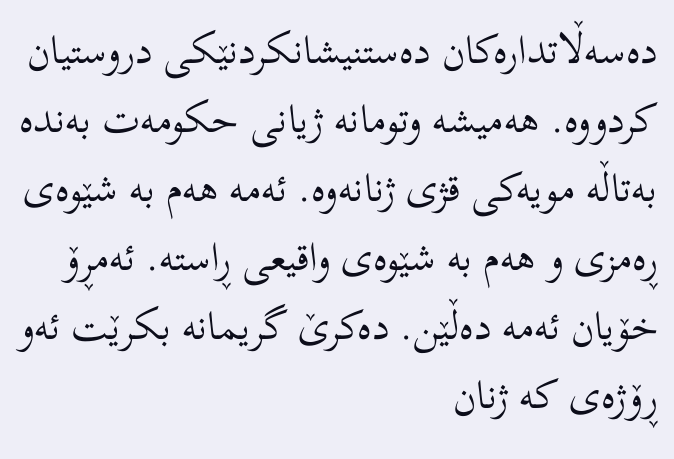دەسەڵاتدارەکان دەستنیشانکردنێکی دروستیان کردووە. هەمیشە وتومانە ژیانی حکومەت بەندە بەتاڵە مویەکی قژی ژنانەوە. ئەمە هەم بە شێوەی ڕەمزی و هەم بە شێوەی واقیعی ڕاستە. ئەمڕۆ خۆیان ئەمە دەڵێن. دەکرێ گریمانە بکرێت ئەو ڕۆژەی کە ژنان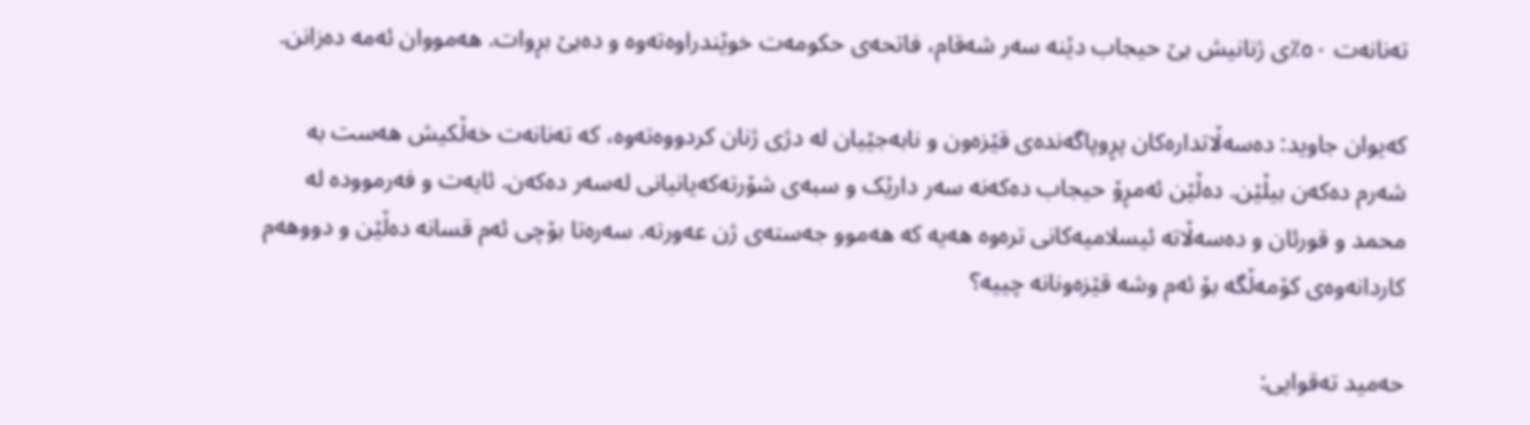تەنانەت ٥٠٪ی ژنانیش بێ حیجاب دێنە سەر شەقام، فاتحەی حکومەت خوێندراوەتەوە و دەبێ بڕوات. هەمووان ئەمە دەزانن.

کەیوان جاوید: دەسەڵاتدارەکان پڕوپاگەندەی قێزەون و نابەجێیان لە دژی ژنان کردووەتەوە، کە تەنانەت خەڵکیش هەست بە شەرم دەکەن بیڵێن. دەڵێن ئەمڕۆ حیجاب دەکەنە سەر دارێک و سبەی شۆرتەکەیانیانی لەسەر دەکەن. ئایەت و فەرموودە لە محمد و قورئان و دەسەڵاتە ئیسلامیەکانی ترەوە هەیە کە هەموو جەستەی ژن عەورتە. سەرەتا بۆچی ئەم قسانە دەڵێن و دووهەم کاردانەوەی کۆمەڵگە بۆ ئەم وشە قێزەونانە چییە؟

حەمید تەقوایی: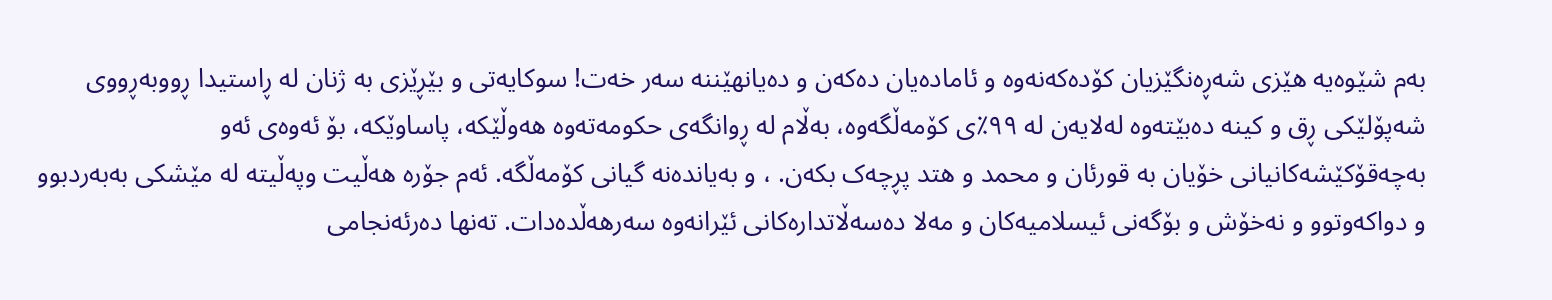بەم شێوەیە هێزی شەڕەنگێزیان کۆدەکەنەوە و ئامادەیان دەکەن و دەیانهێننە سەر خەت! سوکایەتی و بێڕێزی بە ژنان لە ڕاستیدا ڕووبەڕووی شەپۆلێکی ڕق و کینە دەبێتەوە لەلایەن لە ٩٩٪ی کۆمەڵگەوە، بەڵام لە ڕوانگەی حکومەتەوە هەوڵێکە، پاساوێکە، بۆ ئەوەی ئەو بەچەقۆکێشەکانیانی خۆیان بە قورئان و محمد و هتد پڕچەک بکەن. ، و بەیاندەنە گیانی کۆمەڵگە. ئەم جۆرە هەڵیت وپەڵیتە لە مێشکی بەبەردبوو و دواکەوتوو و نەخۆش و بۆگەنی ئیسلامیەکان و مەلا دەسەڵاتدارەکانی ئێرانەوە سەرهەڵدەدات. تەنها دەرئەنجامی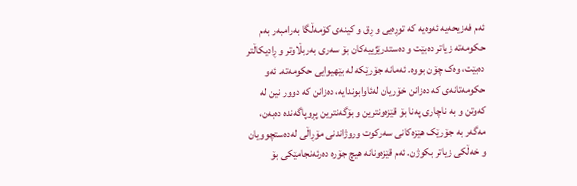ئەم فەزیحەیە ئەوەیە کە توڕەیی و ڕق و کینەی کۆمەڵگا بەرامبەر بەم حکومەتە زیاتر دەبێت و دەستدرێژییەکان بۆ سەری بەربڵاوتر و ڕادیکاڵتر دەبێت، وەک چۆن بووە. ئەمانە جۆرێکە لە بێهیوایی حکومەتە. ئەو حکومەتانەی کە دەزانن خۆریان لەئاوابوندایە، دەزانن کە دوور نین لە کەوتن و بە ناچاری پەنا بۆ قێزەونترین و بۆگەنترین پڕوپاگەندە دەبەن، مەگەر بە جۆرێک هێزەکانی سەرکوت وروژاندنی مۆڕاڵی لەدەستچوویان و خەڵکی زیاتر بکوژن. ئەم قێزەونانە هیچ جۆرە دەرئەنجامێکی بۆ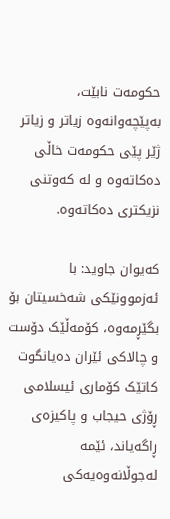حکومەت نابێت، بەپێچەوانەوە زیاتر و زیاتر ژێر پێی حکومەت خاڵی دەکاتەوە و لە کەوتنی نزیکتری دەکاتەوە.

کەیوان جاوید: با ئەزموونێکی شەخسیتان بۆ بگێڕمەوە، کۆمەڵێک دۆست و چالاکی ئێران دەیانگوت کاتێک کۆماری ئیسلامی ڕۆژی حیجاب و پاکیزەی ڕاگەیاند، ئێمە لەجوڵانەوەیەکی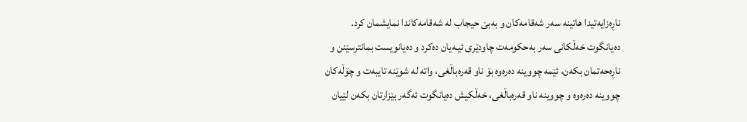ناڕەزایەتیدا هاتینە سەر شەقامەکان و بەبێ حیجاب لە شەقامەکاندا نمایشمان کرد. دەیانگوت خەڵکانی سەر بەحکومەت چاودێری ئیـەیان دەکرد و دەیانویست بمانترسێنن و ناڕەحەتمان بکەن، ئێمە چووینە دەرەوە بۆ ناو قەرەباڵغی، واتە لە شوێنە تایبەت و چۆڵەکان چووینە دەرەوە و چووینە ناو قەرەباڵغی، خەڵکیش دەیانگوت ئەگەر بێزارتان بکەن لێیان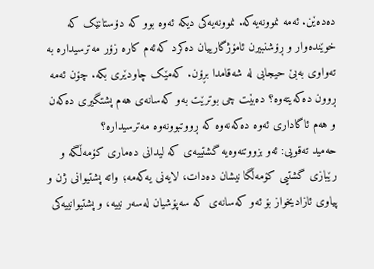دەدەێن. ئەمە نموونەیەکە. نموونەیەکی دیکە ئەوە بوو کە دۆستانێک کە خوێندەوار و ڕۆشنبیرن ئامۆژگارییان دەکرد کەئەم کارە زۆر مەترسیدارە بە تەواوی بەبێ حیجابی لە شەقامدا بڕۆن. کەمێک چاودێری بکە. چۆن ئەمە ڕوون دەکەیتەوە؟ دەبێت چی بوترێت بەو کەسانەی هەم پشتگیری دەکەن و هەم ئاگاداری ئەوە دەکەنەوە کە ڕووتبوونەوە مەترسیدارە؟
حەمید تەقویی: ئەو بزووتنەوەیە گشتییەی کە لیدانی دەماری کۆمەڵگە و رێبازی گشتیی کۆمەڵگا نیشان دەدات، لایەنی یەکەمە؛ واتە پشتیوانی ژن و پیاوی ئازادیخواز بۆ ئەو کەسانەی کە سەپۆشیان لەسەر نییە، و پشتیوانییەکی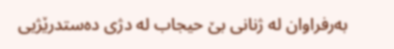بەرفراوان لە ژنانی بێ حیجاب لە دژی دەستدرێژیی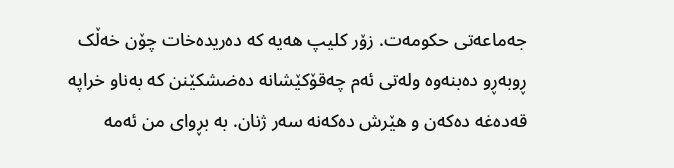جەماعەتی حکومەت. زۆر کلیپ هەیە کە دەریدەخات چۆن خەڵک ڕوبەڕو دەبنەوە ولەتی ئەم چەقۆکێشانە دەضشکێنن کە بەناو خراپە قەدەغە دەکەن و هێرش دەکەنە سەر ژنان. بە بڕوای من ئەمە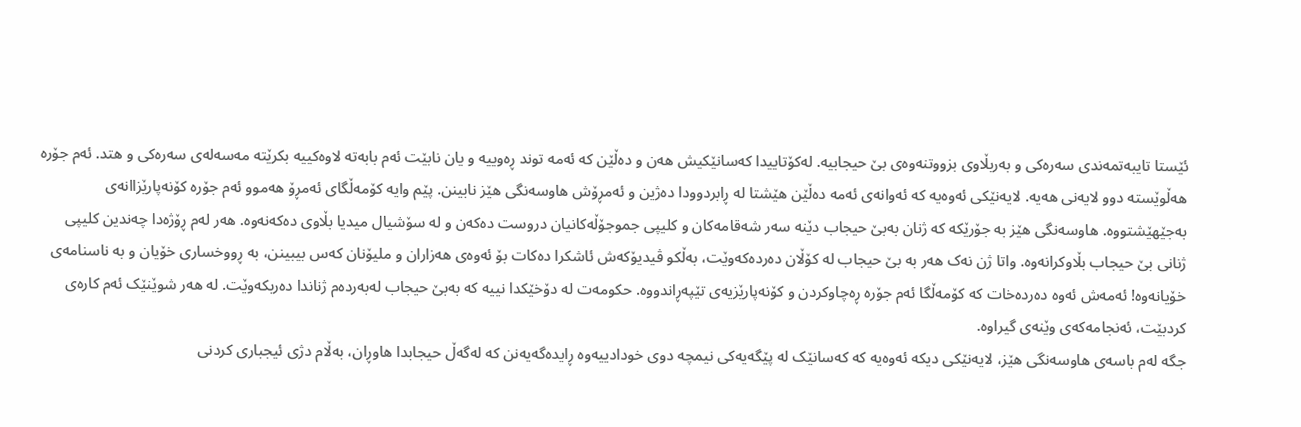ئێستا تایبەتمەندی سەرەکی و بەربڵاوی بزووتنەوەی بێ حیجابیە. لەکۆتاییدا که‌سانێکیش هه‌ن و ده‌ڵێن کە ئەمە توند ڕەوییە و یان نابێت ئه‌م بابه‌ته‌ لاوه‌کییه‌ بکرێتە مه‌سه‌له‌ی سه‌ره‌کی و هتد. ئەم جۆرە هەڵوێستە دوو لایەنی هەیە. لایەنێکی ئەوەیە کە ئەوانەی ئەمە دەڵێن هێشتا لە ڕابردوودا دەژین و ئەمڕۆش هاوسەنگی هێز نابینن. پێم وایە کۆمەڵگای ئەمڕۆ هەموو ئەم جۆرە کۆنەپارێزاانەی بەجێهێشتووە. هاوسەنگی هێز بە جۆرێکە کە ژنان بەبێ حیجاب دێنە سەر شەقامەکان و کلیپی جموجۆڵەکانیان دروست دەکەن و لە سۆشیال میدیا بڵاوی دەکەنەوە. هەر لەم ڕۆژەدا چەندین کلیپی ژنانی بێ حیجاب بڵاوکرانەوە. واتا ژن نەک هەر بە بێ حیجاب لە کۆڵان دەردەکەوێت، بەڵکو ڤیدیۆکەش ئاشکرا دەکات بۆ ئەوەی هەزاران و ملیۆنان کەس بیبینن، بە ڕووخساری خۆیان و بە ناسنامەی خۆیانەوە! ئەمەش ئەوە دەردەخات کە کۆمەڵگا ئەم جۆرە ڕەچاوکردن و کۆنەپارێزیەی تێپەڕاندووە. حکومەت لە دۆخێکدا نییە کە بەبێ حیجاب لەبەردەم ژناندا دەربکەوێت. لە هەر شوێنێک ئەم کارەی کردبێت، ئەنجامەکەی وێنەی گیراوە.
جگە لەم باسەی هاوسەنگی هێز، لایەنێکی دیکە ئەوەیە کە کەسانێک لە پێگەیەکی نیمچە دوی خودادییەوە ڕایدەگەیەنن کە لەگەڵ حیجابدا هاوڕان، بەڵام دژی ئیجباری کردنی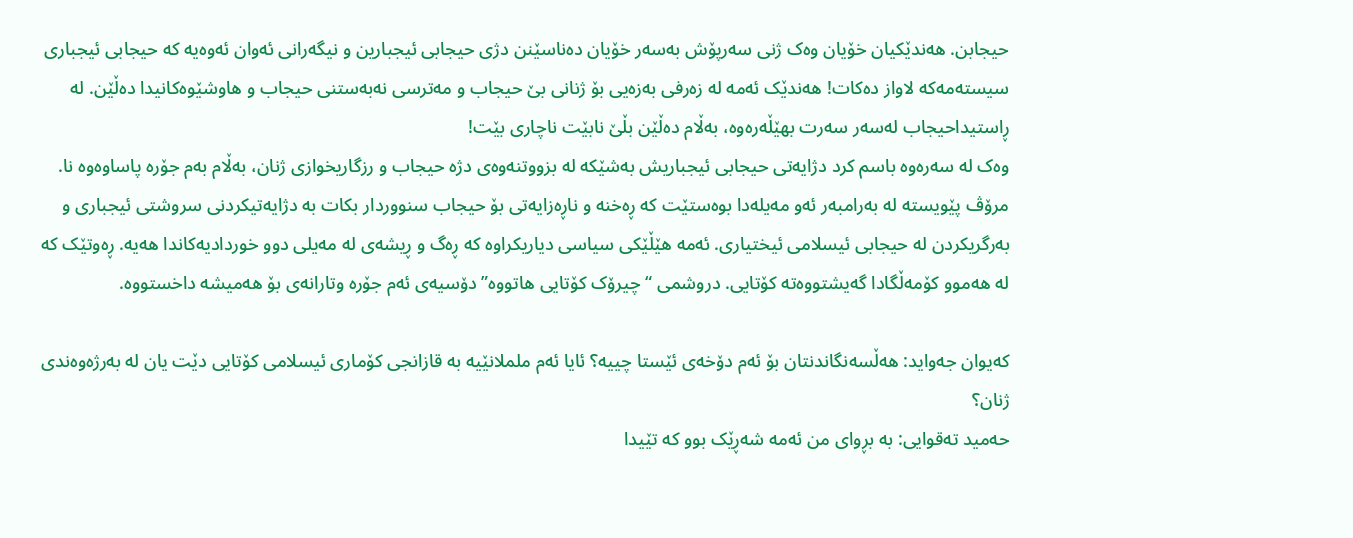حیجابن. هەندێکیان خۆیان وەک ژنی سەرپۆش بەسەر خۆیان دەناسێنن دژی حیجابی ئیجبارین و نیگەرانی ئەوان ئەوەیە کە حیجابی ئیجباری سیستەمەکە لاواز دەکات! هەندێک ئەمە لە زەرفی بەزەیی بۆ ژنانی بێ حیجاب و مەترسی نەبەستنی حیجاب و هاوشێوەکانیدا دەڵێن. لە ڕاستیداحیجاب لەسەر سەرت بهێڵەرەوە، بەڵام دەڵێن بڵێ نابێت ناچاری بێت!
وەک لە سەرەوە باسم کرد دژایەتی حیجابی ئیجباریش بەشێکە لە بزووتنەوەی دژە حیجاب و رزگاریخوازی ژنان، بەڵام بەم جۆرە پاساوەوە نا. مرۆڤ پێویستە لە بەرامبەر ئەو مەیلەدا بوەستێت کە ڕەخنە و ناڕەزایەتی بۆ حیجاب سنووردار بکات بە دژایەتیکردنی سروشتی ئیجباری و بەرگریکردن لە حیجابی ئیسلامی ئیختیاری. ئەمە هێڵێکی سیاسی دیاریکراوە کە ڕەگ و ڕیشەی لە مەیلی دوو خوردادیەکاندا هەیە. ڕەوتێک کە لە هەموو کۆمەڵگادا گەیشتووەتە کۆتایی. دروشمی “چیرۆک کۆتایی هاتووە” دۆسیەی ئەم جۆرە وتارانەی بۆ هەمیشە داخستووە.

کەیوان جەواید: هەڵسەنگاندنتان بۆ ئەم دۆخەی ئێستا چییە؟ ئایا ئەم ململانێیە بە قازانجی کۆماری ئیسلامی کۆتایی دێت یان لە بەرژەوەندی ژنان؟
حەمید تەقوایی: بە بڕوای من ئەمە شەڕێک بوو کە تێیدا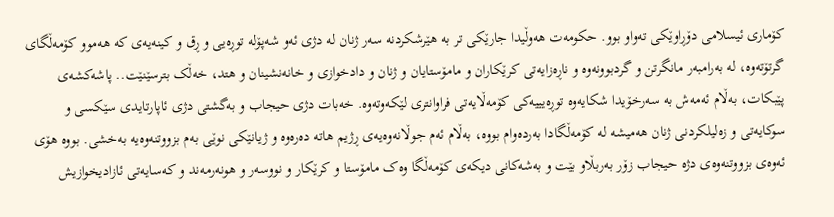کۆماری ئیسلامی دۆڕاوێکی تەواو بوو. حکومەت هەوڵیدا جارێکی تر بە هێرشکردنە سەر ژنان لە دژی ئەو شەپۆلە توڕەیی و ڕق و کینەیەی کە هەموو کۆمەڵگای گرتۆتەوە، لە بەرامبەر مانگرتن و گردبوونەوە و ناڕەزایەتی کرێکاران و مامۆستایان و ژنان و دادخوازی و خانەنشینان و هتد، خەڵک بترسێنێت.. پاشەکشەی پێبکات، بەڵام ئەمەش بە سەرخۆیدا شکایەوە توڕەیییەکی کۆمەڵایەتی فراوانتری لێکەوتەوە. خەبات دژی حیجاب و بەگشتی دژی ئاپارتایدی سێکسی و سوکایەتی و زەلیلکردنی ژنان هەمیشە لە کۆمەڵگادا بەردەوام بووە، بەڵام ئەم جوڵانەوەیەی ڕژیم هاتە دەرەوە و ژیانێکی نوێی بەم بزووتنەوەیە بەخشی. بووە هۆی ئەوەی بزووتنەوەی دژە حیجاب زۆر بەربڵاو بێت و بەشەکانی دیکەی کۆمەڵگا وەک مامۆستا و کرێکار و نووسەر و هونەرمەند و کەسایەتی ئازادیخوازیش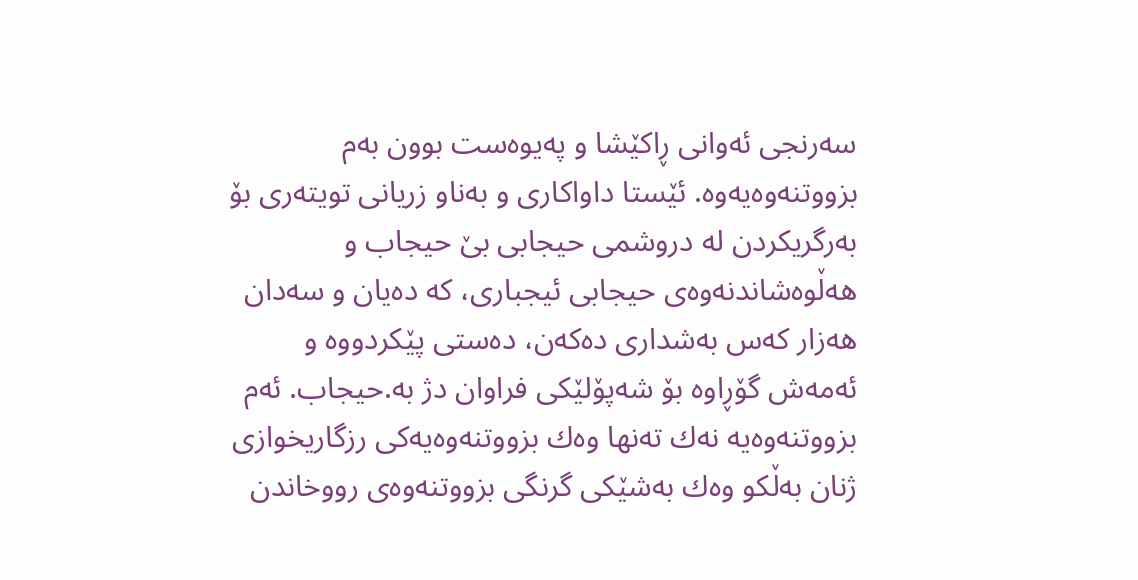سەرنجی ئەوانی ڕاکێشا و پەیوەست بوون بەم بزووتنەوەیەوە. ئێستا داواكاری و بەناو زریانی تویتەری بۆ بەرگریكردن لە دروشمی حیجابی بێ حیجاب و هەڵوەشاندنەوەی حیجابی ئیجباری، كە دەیان و سەدان هەزار كەس بەشداری دەكەن، دەستی پێكردووە و ئەمەش گۆڕاوە بۆ شەپۆلێكی فراوان دژ بە.حیجاب. ئه‌م بزووتنه‌وه‌یه‌ نه‌ك ته‌نها وه‌ك بزووتنه‌وه‌یه‌كی رزگاریخوازی ژنان به‌ڵكو وه‌ك به‌شێكی گرنگی بزووتنه‌وه‌ی رووخاندن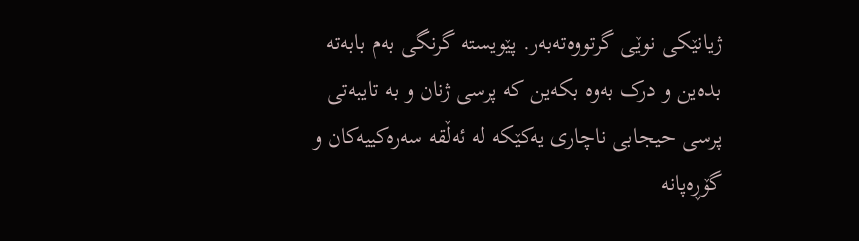ژیانێكی نوێی گرتووه‌ته‌به‌ر. پێویستە گرنگی بەم بابەتە بدەین و درک بەوە بکەین کە پرسی ژنان و بە تایبەتی پرسی حیجابی ناچاری یەکێکە لە ئەڵقە سەرەکییەکان و گۆڕەپانە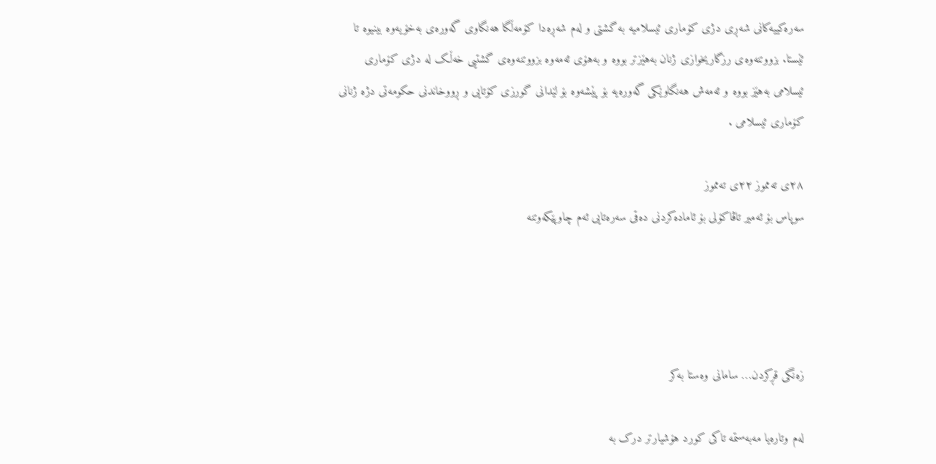سەرەکییەکانی شەڕی دژی کۆماری ئیسلامیە بە گشتی و لەم شەڕەدا کۆمەڵگا هەنگاوی گەورەی بەخۆیەوە بینیوە تا ئێستا. بزووتنەوەی رزگاریخوازی ژنان بەهێزتر بووە و بەهۆی ئەمەوە بزووتنەوەی گشتیی خەڵک لە دژی کۆماری ئیسلامی بەهێز بووە و ئەمەش هەنگاوێکی گەورەیە بۆ پێشەوە بۆ لێدانی گورزی کۆتایی و ڕووخاندنی حکومەتی دژە ژنانی کۆماری ئیسلامی .

٢٨ی تەمموز ٢٢ی تەمموز
سوپاس بۆ ئەمیر تاڤاکۆلی بۆ ئامادەکردنی دەقی سەرەتایی ئەم چاوپێکەوتنە




زەنگی قڕکردن… سامانی وەستا بەکر

لەم وتارەیا مەبەستمە تاکی کورد هۆشیارتر درک بە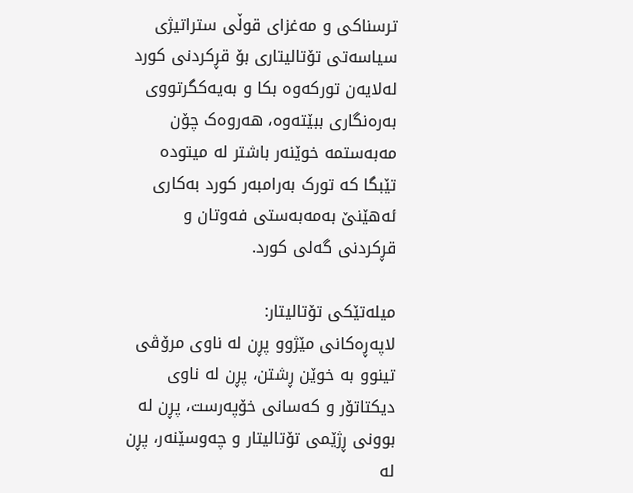ترسناکی و مەغزای قوڵی ستراتیژی سیاسەتی تۆتالیتاری بۆ قڕکردنی کورد لەلایەن تورکەوە بکا و بەیەکگرتووی بەرەنگاری ببێتەوە، هەروەک چۆن مەبەستمە خوێنەر باشتر لە میتودە تێبگا کە تورک بەرامبەر کورد بەکاری ئەهێنێ بەمەبەستی فەوتان و قڕکردنی گەلی کورد.

میلەتێکی تۆتالیتار:
لاپەڕەکانی مێژوو پڕن لە ناوی مرۆڤی تینوو بە خوێن ڕشتن، پڕن لە ناوی دیکتاتۆر و کەسانی خۆپەرست، پڕن لە بوونی ڕژێمی تۆتالیتار و چەوسێنەر، پڕن لە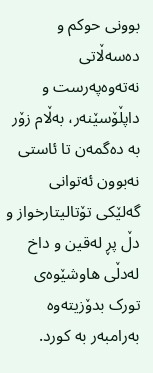بوونی حوکم و دەسەڵاتی نەتەوەپەرست و داپڵۆسێنەر، بەڵام زۆر بە دەگمەن تا ئاستی نەبوون ئەتوانی گەلێکی تۆتالیتارخواز و دڵ پڕ لەقین و داخ لەدڵی هاوشێوەی تورک بدۆزیتەوە بەرامبەر بە کورد.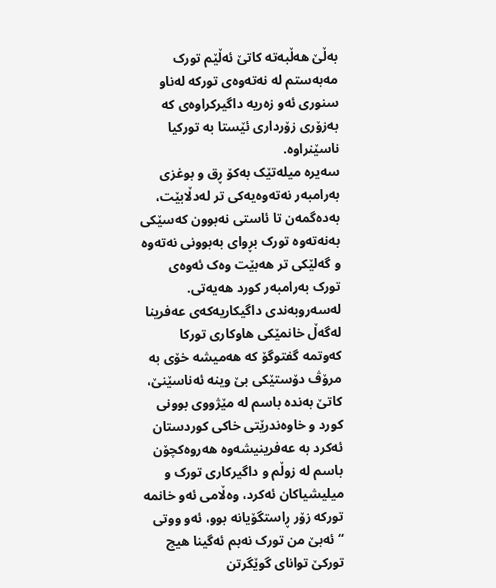بەڵێ هەڵبەتە کاتێ ئەڵێم تورک مەبەستم لە نەتەوەی تورکە لەناو سنوری ئەو زەریە داگیرکراوەی کە بەزۆری زۆرداری ئێستا بە تورکیا ناسێنراوە.
سەیرە میلەتێک بەکۆ ڕق و بوغزی بەرامبەر نەتەوەیەکی تر لەدڵابێت، بەدەگمەن تا ئاستی نەبوون کەسێکی بەنەتەوە تورک بڕوای بەبوونی نەتەوە و گەلێکی تر هەبێت وەک ئەوەی تورک بەرامبەر کورد هەیەتی.
لەسەروبەندی داگیکاریەکەی عەفرینا لەگەڵ خانمێکی هاوکاری تورکا کەوتمە گفتوگۆ کە هەمیشە خۆی بە مرۆڤ دۆستێکی بێ وینە ئەناسێنێ، کاتێ بەندە باسم لە مێژووی بوونی کورد و خاوەندرێتی خاکی کوردستان ئەکرد بە عەفرینیشەوە هەروەکچۆن باسم لە زوڵم و داگیرکاری تورک و میلیشیاکان ئەکرد، وەڵامی ئەو خانمە تورکە زۆر ڕاستگۆیانە بوو، ئەو ووتی “ئەبێ من تورک نەبم ئەگینا هیچ تورکێ توانای گوێگرتن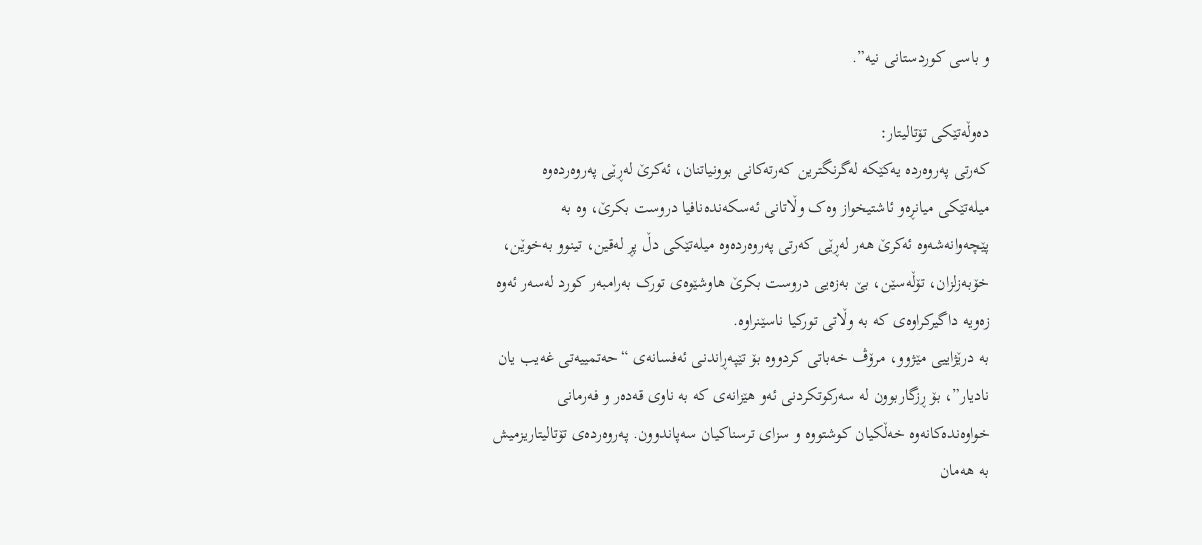و باسی کوردستانی نیە”.

دەوڵەتێکی تۆتالیتار:
کەرتی پەروەردە یەکێکە لەگرنگترین کەرتەکانی بوونیاتنان، ئەکرێ لەڕێی پەروەردەوە میلەتێکی میانڕەو ئاشتیخواز وەک وڵاتانی ئەسکەندەنافیا دروست بکرێ، وە بە پێچەوانەشەوە ئەکرێ هەر لەڕێی کەرتی پەروەردەوە میلەتێکی دڵ پڕ لەقین، تینوو بەخوێن، خۆبەزلزان، تۆڵەسێن، بێ بەزەیی دروست بکرێ هاوشێوەی تورک بەرامبەر کورد لەسەر ئەوە زەویە داگیرکراوەی کە بە وڵاتی تورکیا ناسێنراوە.
بە درێژاییی مێژوو، مرۆڤ خەباتی كردووە بۆ تێپەڕاندنی ئەفسانەی “حەتمییەتی غەیب یان نادیار”، بۆ ڕزگاربوون لە سەرکوتکردنی ئەو هێزانەی كە بە ناوی قەدەر و فەرمانی خواوەندەکانەوە خەڵكیان كوشتووە و سزای ترسناكیان سەپاندوون. پەروەردەی تۆتالیتاریزمیش بە هەمان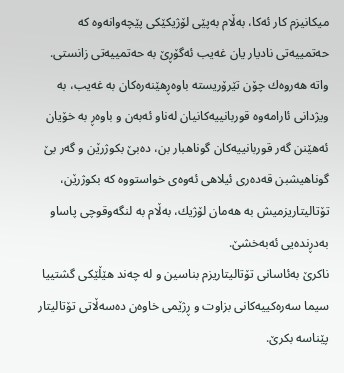میكانیزم كار ئەكا، بەڵام بەپێی لۆژیكێكی پێچەوانەوە كە حەتمییەتی نادیار یان غەیب ئەگۆڕێ بە حەتمییەتی زانستی.
واتە هەروەك چۆن تێرۆریستە باوەڕهێنەرەکان بە غەیب، بە ویژدانی ئارامەوە قوربانییەكانیان لەناو ئەبەن و باوەڕ بە خۆیان ئەهێنن گەر قوربانییەكان گوناهبار بن، دەبێ بكوژرێن و گەر بێ گوناهیشبن قەدەری ئیلاهی ئەوەی خواستووە كە بكوژرێن، تۆتالیتاریزمیش بە هەمان لۆژیك، بەڵام بە لنگەوقوچی پاساو بەدڕندەیی ئەبەخشێ.
ناکرێ بەئاسانی تۆتالیتاریزم بناسین و لە چەند هێڵێکی گشتییا سیما سەرەکییەکانی بزاوت و ڕژێمی خاوەن دەسەڵاتی تۆتالیتار پێناسە بکرێ.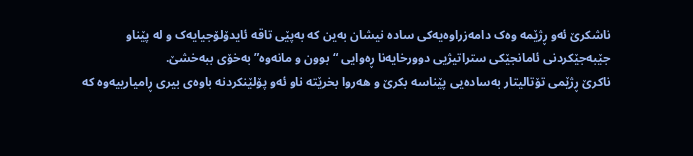ناشکرێ ئەو ڕژێمە وەک دامەزراوەیەکی سادە نیشان بەین کە بەپێی تاقە ئایدۆلۆجیایەک و لە پێناو جێبەجێکردنی ئامانجێکی ستراتیژیی دوورخایەنا ڕەوایی “بوون و مانەوە” بەخۆی ببەخشێ.
ناكرێ ڕژێمی تۆتالیتار بەسادەیی پێناسە بكرێ و هەروا بخرێتە ناو ئەو پۆلێنكردنە باوەی بیری ڕامیارییەوە كە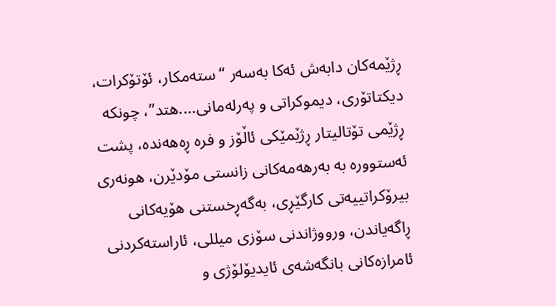ڕژێمەكان دابەش ئەكا بەسەر “سته‌مكار، ئۆتۆكرات، دیكتاتۆری، دیموكراتی و په‌رلەمانی….هتد”، چونكە ڕژێمی تۆتالیتار ڕژێمێكی ئاڵۆز و فرە ڕەهەندە، پشت ئەستوورە بە بەرهەمەكانی زانستی مۆدێرن، هونەری بیرۆكراتییەتی كارگێڕی، بەگەڕخستنی هۆیه‌كانی ڕاگەیاندن، ورووژاندنی سۆزی میللی، ئاراستەكردنی ئامرازەكانی بانگەشەی ئایدیۆلۆژی و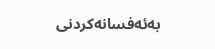بەئەفسانەكردنی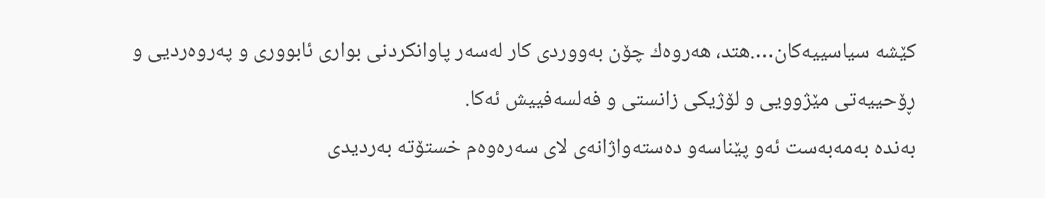كێشە سیاسییەكان….هتد، هەروەك چۆن بەووردی كار لەسەر پاوانكردنی بواری ئابووری و پەروەردیی و ڕۆحییەتی مێژوویی و لۆژیكی زانستی و فەلسەفییش ئەكا.
بەندە بەمەبەست ئەو پێناسەو دەستەواژانەی لای سەرەوەم خستۆتە بەردیدی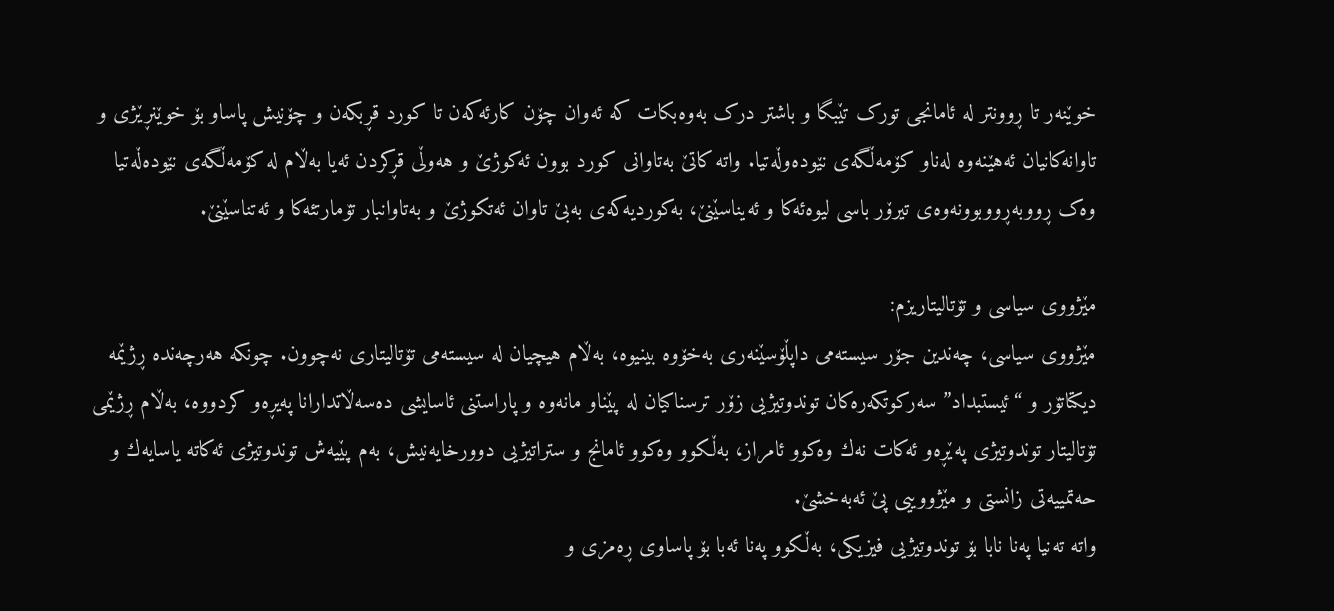خوێنەر تا ڕوونتر لە ئامانجی تورک تێبگا و باشتر درک بەوەبکات کە ئەوان چۆن کارئەکەن تا کورد قڕبکەن و چۆنیش پاساو بۆ خوێنڕێژی و تاوانەکانیان ئەهێنەوە لەناو کۆمەڵگەی نێودەوڵەتیا. واتە کاتێ بەتاوانی کورد بوون ئەکوژێ و هەوڵی قڕکردن ئەیا بەڵام لە کۆمەڵگەی نێودەڵەتیا وەک ڕووبەڕووبوونەوەی تیرۆر باسی لیوەئەکا و ئەیناسێنێ، بەکوردیەکەی بەبێ تاوان ئەتکوژێ و بەتاوانبار تۆمارتئەکا و ئەتناسێنێ.

مێژووی سیاسی و تۆتالیتاریزم:
مێژووی سیاسی، چەندین جۆر سیسته‌می داپڵۆسێنەری بەخۆوە بینیوە، بەڵام هیچیان لە سیسته‌می تۆتالیتاری نەچوون. چونكە هەرچەندە ڕژێمە دیكتاتۆر و “ئیستبداد” سەرکوتکەرەكان توندوتیژیی زۆر ترسناكیان لە پێناو مانەوە و پاراستنی ئاسایشی دەسەڵاتدارانا پەیڕەو كردووە، بەڵام ڕژێمی تۆتالیتار توندوتیژی پەێڕەو ئەكات نەك وەكوو ئامراز، بەڵكوو وەكوو ئامانج و ستراتیژیی دوورخایەنیش، بەم پێیەش توندوتیژی ئەكاتە یاسایەك و حەتمییەتی زانستی و مێژووییی پێ ئەبەخشێ.
واتە تەنیا پەنا نابا بۆ توندوتیژیی فیزیكی، بەڵكوو پەنا ئەبا بۆ پاساوی ڕەمزی و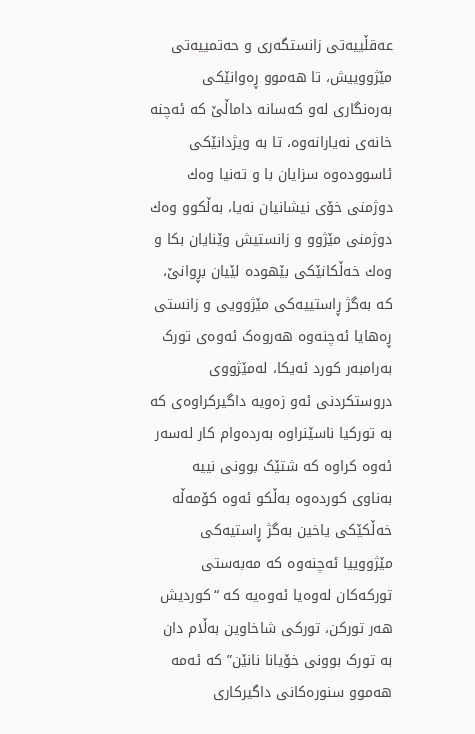عەقڵییەتی زانستگەری و حەتمییەتی مێژووییش، تا هەموو ڕەوانێکی بەرەنگاری لەو كەسانە داماڵێ كە ئەچنە خانەی نەیارانەوە، تا بە ویژدانێكی ئاسوودەوە سزایان با و تەنیا وەك دوژمنی خۆی نیشانیان نەیا، بەڵكوو وەك دوژمنی مێژوو و زانستیش وێنایان بكا و وەك خەڵكانێكی بێهودە لێیان بڕوانێ، كە بەگژ ڕاستییەکی مێژوویی و زانستی ڕەهایا ئەچنەوە هەروەک ئەوەی تورک بەرامبەر کورد ئەیکا، لەمێژووی دروستکردنی ئەو زەویە داگیرکراوەی کە بە تورکیا ناسێنراوە بەردەوام کار لەسەر ئەوە کراوە کە شتێک بوونی نییە بەناوی کوردەوە بەڵکو ئەوە کۆمەڵە خەڵکێکی یاخین بەگژ ڕاستیەکی مێژووییا ئەچنەوە کە مەبەستی تورکەکان لەوەیا ئەوەیە کە “کوردیش هەر تورکن، تورکی شاخاوین بەڵام دان بە تورک بوونی خۆیانا نانێن” کە ئەمە هەموو سنورەکانی داگیرکاری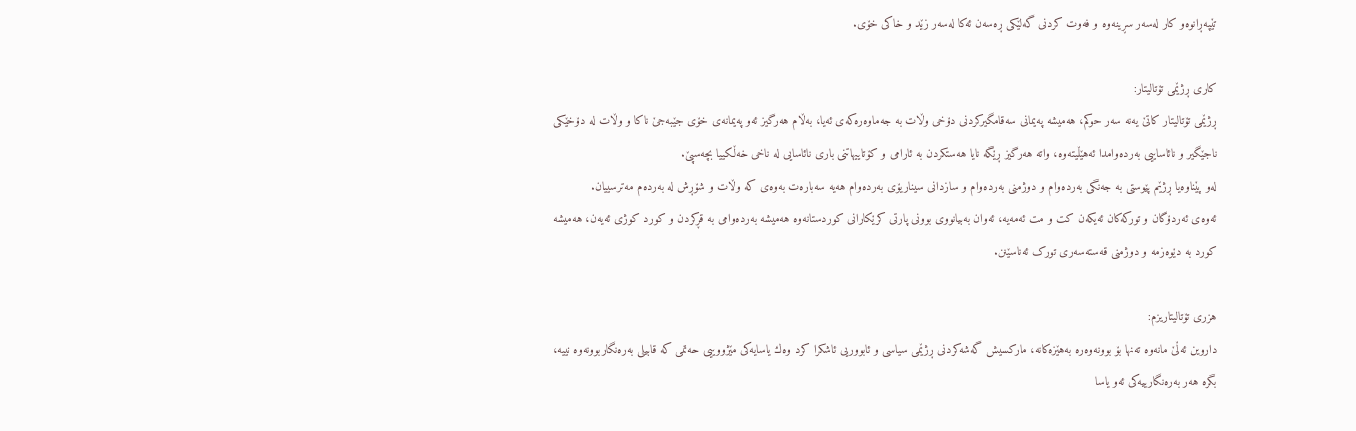تێپەڕانوەو کار لەسەر سڕینەوە و فەوت کردنی گەلێکی ڕەسەن ئەکا لەسەر زێد و خاکی خۆی.

کاری ڕژێمی تۆتالیتار:
ڕژێمی تۆتالیتار كاتێ یەنە سەر حوكم، هەمیشە پەیمانی سەقامگیركردنی دۆخی وڵات بە جەماوەرەكەی ئەیا، بەڵام هەرگیز ئەو پەیمانەی خۆی جێبەجێ ناكا و وڵات لە دۆخێكی ناجێگیر و نائاساییی بەردەوامدا ئەهێڵیتەوە، واتە هەرگیز ڕێگە نایا هەستكردن بە ئارامی و كۆتاییهاتنی باری نائاسایی لە ناخی خەڵكییا بچەسپێ.
لەو پێناوەیا ڕژێم پێوستی بە جه‌نگی بەردەوام و دوژمنی بەردەوام و سازدانی سیناریۆی بەردەوام هەیە سەبارەت بەوەی كە وڵات و شۆڕش لە بەردەم مەترسییان.
ئەوەی ئەردۆگان و تورکەکان ئەیکەن کت و مت ئەمەیە، ئەوان بەبیانووی بوونی پارتی کرێکارانی کوردستانەوە هەمیشە بەردەوامی بە قڕکردن و کورد کوژی ئەیەن، هەمیشە کورد بە دێوەزمە و دوژمنی قەستەسەری تورک ئەناسێنن.

هزری تۆتالیتاریزم:
داروین ئەڵێ مانەوە تەنها بۆ بوونەوەرە بەهێزەکانە، ماركسیش گەشەكردنی ڕژێمی سیاسی و ئابووریی ئاشکرا كرد وەك یاسایەكی مێژووییی حەتمی كە قابیلی بەرەنگاربوونەوە نییە، بگرە هەر بەرەنگارییەكی ئەو یاسا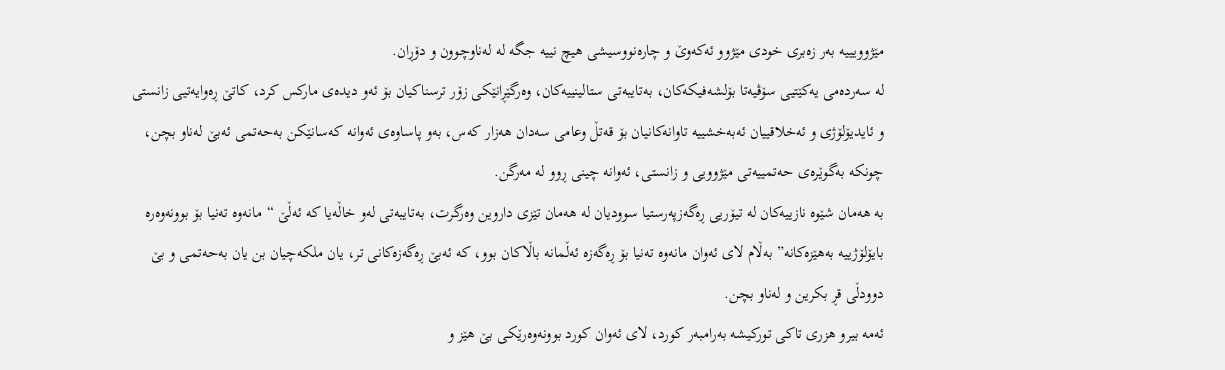مێژوویییە بەر زەبری خودی مێژوو ئەكەوێ و چارەنووسیشی هیچ نییە جگە له‌ لەناوچوون و دۆڕان.
لە سەردەمی یەكێتیی سۆڤیه‌تا بۆلشەفیكەكان، بەتایبەتی ستالینییەكان، وەرگێڕانێکی زۆر ترسناكیان بۆ ئەو دیدەی ماركس كرد، كاتێ ڕەوایەتیی زانستی و ئایدیۆلۆژی و ئەخلاقییان ئەبەخشییە تاوانەكانیان بۆ قەتڵ وعامی سەدان هەزار كەس، بەو پاساوەی ئەوانە كەسانێكن بەحەتمی ئەبێ لەناو بچن، چونكە بەگوێرەی حەتمییەتی مێژوویی و زانستی، ئەوانە چینی ڕوو لە مەرگن.
بە هەمان شێوە نازییەكان لە تیۆریی ڕەگەزپەرستیا سوودیان لە هەمان تێزی داروین وەرگرت، بەتایبەتی لەو خاڵەیا كە ئەڵێ “مانەوە تەنیا بۆ بوونەوەرە بایۆلۆژییە بەهێزەكانە” بەڵام لای ئەوان مانەوە تەنیا بۆ ڕەگەزە ئەڵمانە باڵاكان بوو، كە ئەبێ ڕەگەزەكانی تر، یان ملكەچیان بن یان بەحەتمی و بێ دوودڵی قڕ بكرین و لەناو بچن.
ئەمە بیرو هزری تاکی تورکیشە بەرامبەر کورد، لای ئەوان کورد بوونەوەرێکی بێ هێز و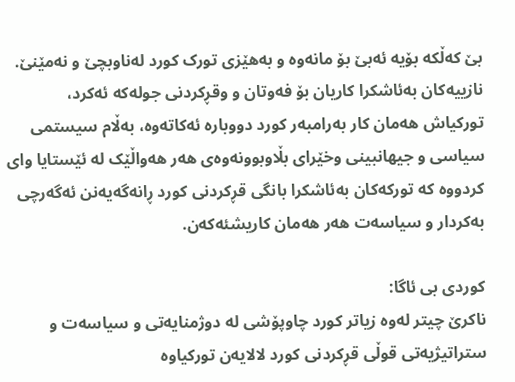بێ کەڵکە بۆیە ئەبێ بۆ مانەوە و بەهێزی تورک کورد لەناوبچێ و نەمێنێ.
نازییەکان بەئاشکرا کاریان بۆ فەوتان و وقڕکردنی جولەکە ئەکرد، تورکیاش هەمان کار بەرامبەر کورد دووبارە ئەکاتەوە، بەڵام سیستمی سیاسی و جیهانبینی وخێرای بڵاوبوونەوەی هەر هەواڵێک لە ئێستایا وای کردووە کە تورکەکان بەئاشکرا بانگی قڕکردنی کورد ڕانەگەیەنن ئەگەرچی بەکردار و سیاسەت هەر هەمان کاریشئەکەن.

کوردی بی ئاگا:
ناکرێ چیتر لەوە زیاتر کورد چاوپۆشی لە دوژمنایەتی و سیاسەت و ستراتیژیەتی قوڵی قڕکردنی کورد لالایەن تورکیاوە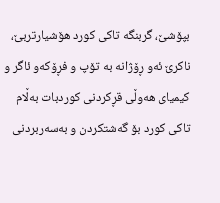بپۆشێ، گربنگە تاکی کورد هۆشیارتربێ، ناکرێ ئەو ڕۆژانە بە تۆپ و فڕۆکەو ئاگر و کیمیای هەوڵی قڕکردنی کوردبات بەڵام تاکی کورد بۆ گەشتکردن و بەسەربردنی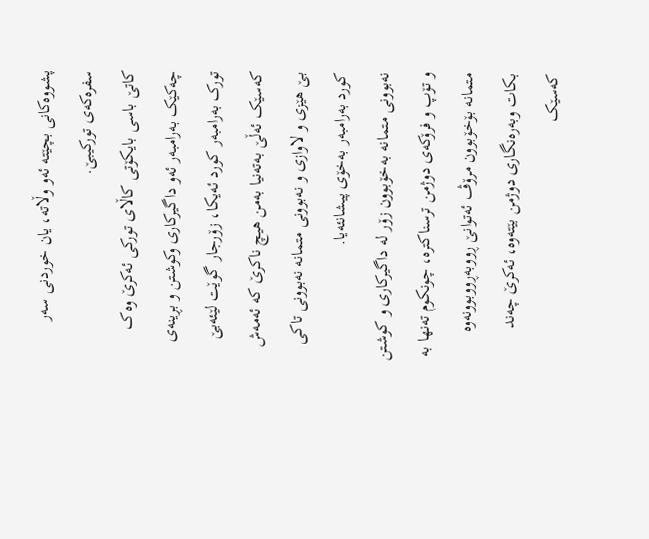پشووەکانی بچێتە ئەو وڵاتە، یان خوردنی سەر سفرەکەی تورکیبێ.
کاتێ باسی بایکۆتی کاڵای تورکی ئەکرێ وەک چەکێک بەرامبەر ئەو داگیرکاری وکوشتن و بڕینەی تورک بەرامبەر کورد ئەیکا، زۆرجار گوێت لێئەبێ کەسێک ئەڵێ بەتەنیا بەمن هیچ ناکرێ کە ئەمەش بێ هێزی و لاوازی و نەبوونی متمانە نەبوونی تاکی کورد بەرامبەر بەخۆی پیشانئەیا.
نەبوونی متمانە بەخۆبوون زۆر لە داگیرکاری و کوشتن و تۆپ و فرۆکەی دوژمن ترسناکترە، چونکوم تەنها بە متمانە بۆخۆبوون مرۆڤ ئەتوانێ ڕووبەڕووبوونەوە بکات وبەرەنگاری دوژمن بێتەوە، ئەکرێ چەند کەسێک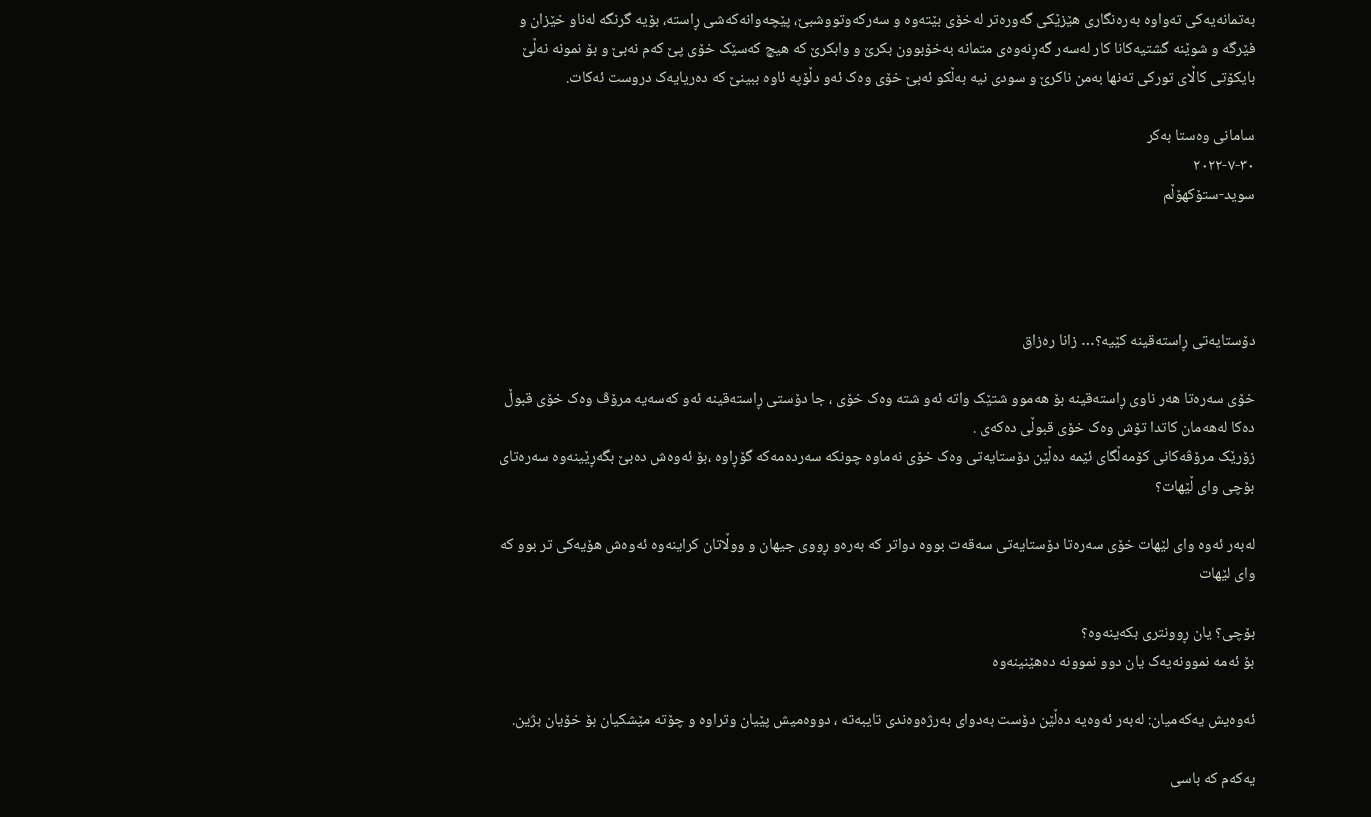بەتمانەیەکی تەواوە بەرەنگاری هێزێکی گەورەتر لەخۆی بێتەوە و سەرکەوتووشبێ، پێچەوانەکەشی ڕاستە، بۆیە گرنگە لەناو خێزان و فێرگە و شوێنە گشتیەکانا کار لەسەر گەڕنەوەی متمانە بەخۆبوون بکرێ و وابکرێ کە هیچ کەسێک خۆی پێ کەم نەبێ و بۆ نمونە نەڵێ بایکۆتی کاڵای تورکی تەنها بەمن ناکرێ و سودی نیە بەڵکو ئەبێ خۆی وەک ئەو دڵۆپە ئاوە ببینێ کە دەریایەک دروست ئەکات.

سامانی وەستا بەکر
٣٠-٧-٢٠٢٢
سوید-ستۆکهۆڵم




دۆستایەتی ڕاستەقینە کێیە؟… زانا رەزاق

خۆی سەرەتا هەر ناوی ڕاستەقینە بۆ هەموو شتێک واتە ئەو شتە وەک خۆی ، جا دۆستی ڕاستەقینە ئەو کەسەیە مرۆڤ وەک خۆی قبوڵ دەکا لەهەمان کاتدا تۆش وەک خۆی قبوڵی دەکەی .
زۆرێک مرۆڤەکانی کۆمەڵگای ئێمە دەڵێن دۆستایەتی وەک خۆی نەماوە چونکە سەردەمەکە گۆڕاوە ،بۆ ئەوەش دەبێ بگەڕێینەوە سەرەتای بۆچی وای ڵێهات؟

لەبەر ئەوە وای لێهات خۆی سەرەتا دۆستایەتی سەقەت بووە دواتر کە بەرەو ڕووی جیهان و ووڵاتان کراینەوە ئەوەش هۆیەکی تر بوو کە وای لێهات

بۆچی؟ یان ڕوونتری بکەینەوە؟
بۆ ئەمە نموونەیەک یان دوو نموونە دەهێنینەوە

ئەوەیش یەکەمیان: لەبەر ئەوەیە دەڵێن دۆست بەدوای بەرژەوەندی تایبەتە ، دووەمیش پێیان وتراوە و چۆتە مێشکیان بۆ خۆیان بژین.

یەکەم کە باسی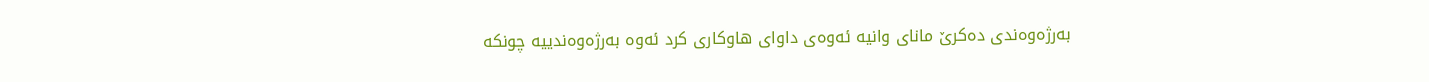بەرژەوەندی دەکرێ مانای وانیە ئەوەی داوای هاوکاری کرد ئەوە بەرژەوەندییە چونکە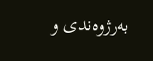بەرژوەندی و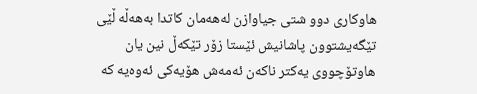هاوکاری دوو شتی جیاوازن لەهەمان کاتدا بەهەڵە ڵێی تێگەیشتوون پاشانیش ئێستا زۆر تێکەڵ نین یان هاوتۆچووی یەکتر ناکەن ئەمەش هۆیەکی ئەوەیە کە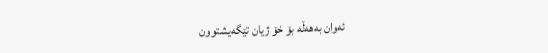ئەوان بەهەڵە بۆ خۆ ژیان تێگەیشتوون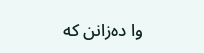وا دەزانن کە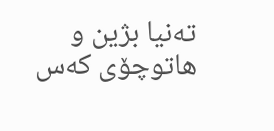تەنیا بژین و هاتوچۆی کەس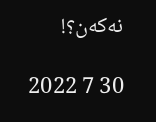نەکەن؟!

30 7 2022